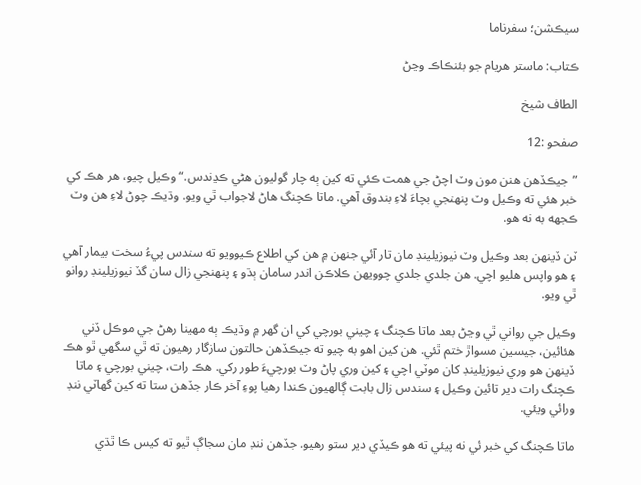سيڪشن؛ سفرناما

ڪتاب: ماستر هريام جو بئنڪاڪ وڃڻ

الطاف شيخ

صفحو :12

”جيڪڏهن هنن مون وٽ اچڻ جي همت ڪئي ته کين ٻه چار گوليون هڻي ڪڍندس.“ وڪيل چيو، هر هڪ کي خبر هئي ته وڪيل وٽ پنهنجي بچاءَ لاءِ بندوق آهي. ماتا ڪچنگ هاڻ لاجواب ٿي ويو. وڌيڪ چوڻ لاءِ هن وٽ ڪجهه به نه هو.

ٽن ڏينهن بعد وڪيل وٽ نيوزيلينڊ مان تار آئي جنهن ۾ هن کي اطلاع ڪيوويو ته سندس پيءُ سخت بيمار آهي ۽ هو واپس هليو اچي. هن جلدي جلدي چوويهن ڪلاڪن اندر سامان ٻڌو ۽ پنهنجي زال سان گڏ نيوزيلينڊ روانو ٿي ويو.

وڪيل جي رواني ٿي وڃڻ بعد ماتا ڪچنگ ۽ چيني بورچي کي ان گهر ۾ وڌيڪ ٻه مهينا رهڻ جي موڪل ڏني هئائين، جيسين مسواڙ ختم ٿئي. هن کين اهو به چيو ته جيڪڏهن حالتون سازگار رهيون ته ٿي سگهي ٿو هڪ ڏينهن هو وري نيوزيلينڊ کان موٽي اچي ۽ کين وري پاڻ وٽ بورچيءَ طور رکي. هڪ رات، چيني بورچي ۽ ماتا ڪچنگ رات دير تائين وڪيل ۽ سندس زال بابت ڳالهيون ڪندا رهيا پوءِ آخر ڪار جڏهن ستا ته کين گهاٽي ننڊ ورائي ويئي.

ماتا ڪچنگ کي خبر ئي نه پيئي ته هو ڪيڏي دير ستو رهيو. جڏهن ننڊ مان سجاڳ ٿيو ته کيس ڪا ٿڌي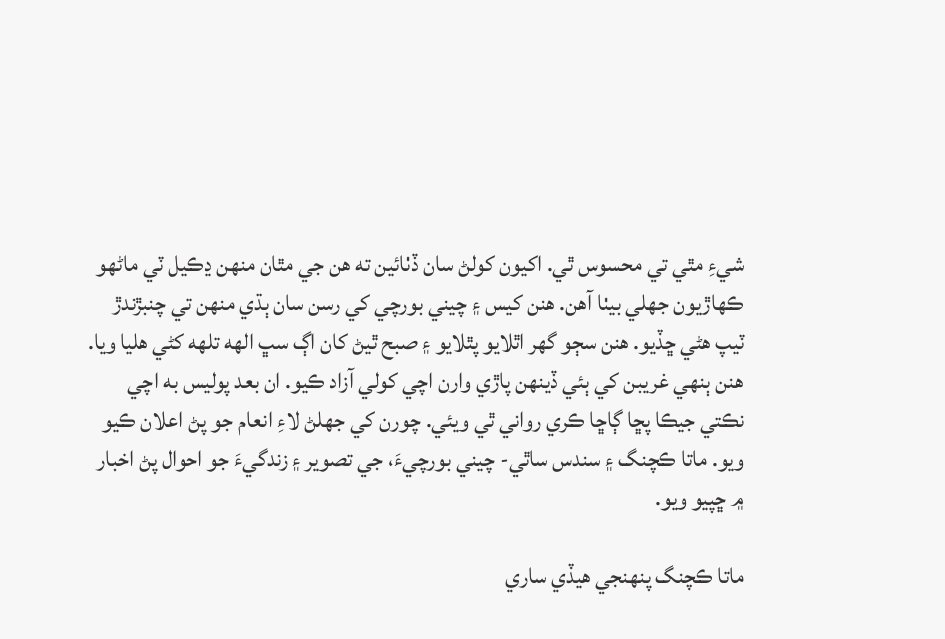شيءِ مٿي تي محسوس ٿي. اکيون کولڻ سان ڏٺائين ته هن جي مٿان منهن ڍڪيل ٽي ماڻهو ڪهاڙيون جهلي بيٺا آهن. هنن کيس ۽ چيني بورچي کي رسن سان ٻڌي منهن تي چنبڙندڙ ٽيپ هڻي ڇڏيو. هنن سڄو گهر اٿلايو پٿلايو ۽ صبح ٿيڻ کان اڳ سڀ الهه تلهه کڻي هليا ويا. هنن ٻنهي غريبن کي ٻئي ڏينهن پاڙي وارن اچي کولي آزاد ڪيو. ان بعد پوليس به اچي نڪتي جيڪا پڇا ڳاڇا ڪري رواني ٿي ويئي. چورن کي جهلڻ لاءِ انعام جو پڻ اعلان ڪيو ويو. ماتا ڪچنگ ۽ سندس ساٿي- چيني بورچيءَ، جي تصوير ۽ زندگيءَ جو احوال پڻ اخبار ۾ ڇپيو ويو.

ماتا ڪچنگ پنهنجي هيڏي ساري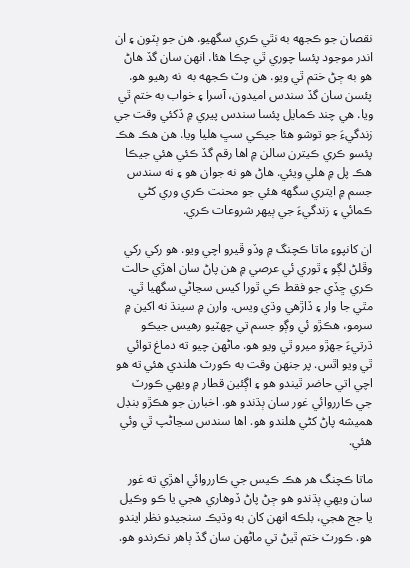نقصان جو ڪجهه به نٿي ڪري سگهيو. هن جو ٻٽون ۽ ان اندر موجود پئسا چوري ٿي چڪا هئا. انهن سان گڏ هاڻ هو به ڄڻ ختم ٿي ويو. هن وٽ ڪجهه به  نه رهيو هو. پئسن سان گڏ سندس اميدون، آسرا ۽ خواب به ختم ٿي ويا. هي چند ڪمايل پئسا سندس پيري ۾ ڏکئي وقت جي زندگيءَ جو توشو هئا جيڪي سڀ هليا ويا. هن هڪ هڪ پئسو ڪري ڪيترن سالن ۾ اها رقم گڏ ڪئي هئي جيڪا هڪ پل ۾ هلي ويئي. هاڻ هو نه جوان هو ۽ نه سندس جسم ۾ ايتري سگهه هئي جو محنت ڪري وري کڻي ڪمائي ۽ زندگيءَ جي ٻيهر شروعات ڪري.

ان کانپوءِ ماتا ڪچنگ ۾ وڏو ڦيرو اچي ويو. هو رکي رکي وڦلڻ لڳو ۽ ٿوري ئي عرصي ۾ هن پاڻ سان اهڙي حالت ڪري ڇڏي جو فقط ڪي ٿورا کيس سڃاڻي سگهيا ٿي. مٿي جا وار ۽ ڏاڙهي وڌي ويس. وارن ۾ سينڌ نه اکين ۾ سرمو، هڪڙو ئي وڳو جسم تي چهٽيو رهيس جيڪو ڌرتيءَ جهڙو ميرو ٿي ويو هو. ماڻهن چيو ته دماغ توائي ٿي ويو اٿس. پر جنهن وقت به ڪورٽ هلندي هئي ته هو اچي اتي حاضر ٿيندو هو ۽ اڳئين قطار ۾ ويهي ڪورٽ جي ڪارروائي غور سان ٻڌندو هو. اخبارن جو هڪڙو بنڊل هميشه پاڻ کڻي هلندو هو. اها سندس سڃاڻپ ٿي وئي هئي.

ماتا ڪچنگ هر هڪ ڪيس جي ڪارروائي اهڙي ته غور سان ويهي ٻڌندو هو ڄڻ پاڻ ڏوهاري هجي يا ڪو وڪيل يا جج هجي، بلڪه انهن کان به وڌيڪ سنجيدو نظر ايندو هو. ڪورٽ ختم ٿيڻ تي ماڻهن سان گڏ ٻاهر نڪرندو هو.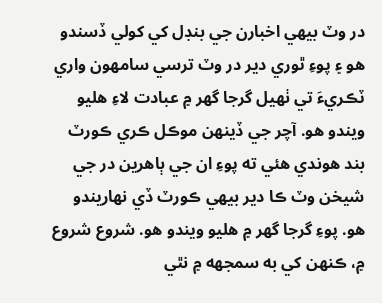در وٽ بيهي اخبارن جي بنڊل کي کولي ڏسندو هو ۽ پوءِ ٿوري دير در وٽ ترسي سامهون واري ٽڪريءَ تي ٺهيل گرجا گهر ۾ عبادت لاءِ هليو ويندو هو. آچر جي ڏينهن موڪل ڪري ڪورٽ بند هوندي هئي ته پوءِ ان جي ٻاهرين در جي شيخن وٽ ڪا دير بيهي ڪورٽ ڏي نهاريندو هو. پوءِ گرجا گهر ۾ هليو ويندو هو. شروع شروع ۾، ڪنهن کي به سمجهه ۾ نٿي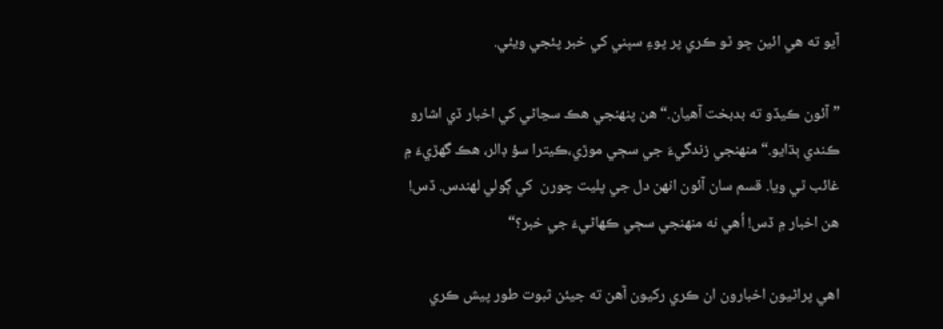آيو ته هي ائين ڇو ٿو ڪري پر پوءِ سڀني کي خبر پئجي ويئي.

”آئون ڪيڏو ته بدبخت آهيان.“ هن پنهنجي هڪ سڃاڻي کي اخبار ڏي اشارو ڪندي ٻڌايو.“ منهنجي زندگيءَ جي سڄي موڙي،ڪيترا سؤ ڊالر، هڪ گهڙيءَ ۾ غائب ٿي ويا. قسم سان آئون انهن دل جي پليت چورن  کي ڳولي لهندس. ڏس! هن اخبار ۾ ڏس! اُهي نه منهنجي سڄي ڪهاڻيءَ جي خبر؟“

اهي پراڻيون اخبارون ان ڪري رکيون آهن ته جيئن ثبوت طور پيش ڪري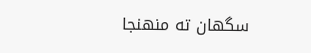سگهان ته منهنجا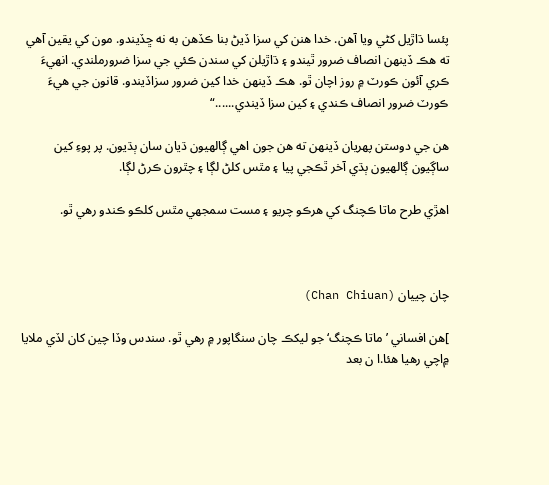پئسا ڌاڙيل کڻي ويا آهن. خدا هنن کي سزا ڏيڻ بنا ڪڏهن به نه ڇڏيندو. مون کي يقين آهي ته هڪ ڏينهن انصاف ضرور ٿيندو ۽ ڌاڙيلن کي سندن ڪئي جي سزا ضرورملندي. انهيءَ ڪري آئون ڪورٽ ۾ روز اچان ٿو. هڪ ڏينهن خدا کين ضرور سزاڏيندو. قانون جي هيءَ ڪورٽ ضرور انصاف ڪندي ۽ کين سزا ڏيندي......“

هن جي دوستن پهريان ڏينهن ته هن جون اهي ڳالهيون ڌيان سان ٻڌيون. پر پوءِ کين ساڳيون ڳالهيون ٻڌي آخر ٿڪجي پيا ۽ مٿس کلڻ لڳا ۽ چٿرون ڪرڻ لڳا.

اهڙي طرح ماتا ڪچنگ کي هرڪو چريو ۽ مست سمجهي مٿس کلڪو ڪندو رهي ٿو.



چان چييان (Chan Chiuan)

]هن افساني ’ماتا ڪچنگ‘ جو ليکڪ چان سنگاپور ۾ رهي ٿو. سندس وڏا چين کان لڏي ملايا ۾اچي رهيا هئا.ا ن بعد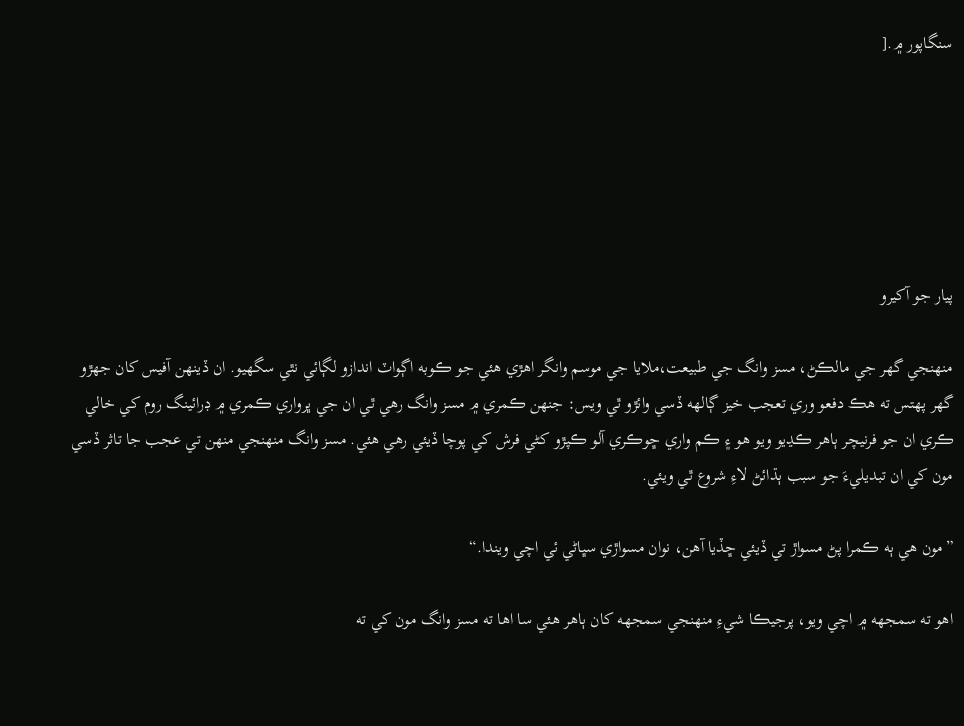سنگاپور ۾.[






پيار جو آکيرو

منهنجي گهر جي مالڪڻ، مسز وانگ جي طبيعت،ملايا جي موسم وانگر اهڙي هئي جو ڪوبه اڳواٽ اندازو لڳائي نٿي سگهيو. ان ڏينهن آفيس کان جهڙو گهر پهتس ته هڪ دفعو وري تعجب خيز ڳالهه ڏسي وائڙو ٿي ويس: جنهن ڪمري ۾ مسز وانگ رهي ٿي ان جي ڀرواري ڪمري ۾ ڊرائينگ روم کي خالي ڪري ان جو فرنيچر ٻاهر ڪڍيو ويو هو ۽ ڪم واري ڇوڪري آلو ڪپڙو کڻي فرش کي پوچا ڏيئي رهي هئي. مسز وانگ منهنجي منهن تي عجب جا تاثر ڏسي مون کي ان تبديليءَ جو سبب ٻڌائڻ لاءِ شروع ٿي ويئي.

”مون هي ٻه ڪمرا پڻ مسواڙ تي ڏيئي ڇڏيا آهن، نوان مسواڙي سڀاڻي ئي اچي ويندا.“

اهو ته سمجهه ۾ اچي ويو، پرجيڪا شيءِ منهنجي سمجهه کان ٻاهر هئي سا اها ته مسز وانگ مون کي ته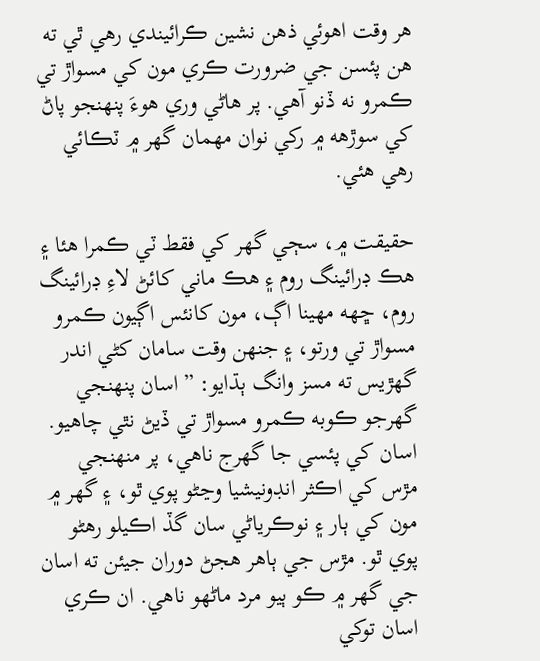هر وقت اهوئي ذهن نشين ڪرائيندي رهي ٿي ته هن پئسن جي ضرورت ڪري مون کي مسواڙ تي ڪمرو نه ڏنو آهي. پر هاڻي وري هوءَ پنهنجو پاڻ کي سوڙهه ۾ رکي نوان مهمان گهر ۾ ٽڪائي رهي هئي.

حقيقت ۾، سڄي گهر کي فقط ٽي ڪمرا هئا ۽ هڪ ڊرائينگ روم ۽ هڪ ماني کائڻ لاءِ ڊرائينگ روم، ڇهه مهينا اڳ، مون کانئس اڳيون ڪمرو مسواڙ تي ورتو، ۽ جنهن وقت سامان کڻي اندر گهڙيس ته مسز وانگ ٻڌايو: ”اسان پنهنجي گهرجو ڪوبه ڪمرو مسواڙ تي ڏيڻ نٿي چاهيو. اسان کي پئسي جا گهرج ناهي، پر منهنجي مڙس کي اڪثر انڊونيشيا وڃڻو پوي ٿو، ۽ گهر ۾ مون کي ٻار ۽ نوڪرياڻي سان گڏ اڪيلو رهڻو پوي ٿو. مڙس جي ٻاهر هجڻ دوران جيئن ته اسان جي گهر ۾ ڪو ٻيو مرد ماڻهو ناهي. ان ڪري اسان توکي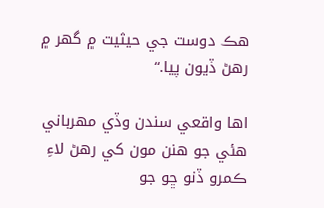هڪ دوست جي حيثيت ۾ گهر ۾ رهڻ ڏيون پيا.“

اها واقعي سندن وڏي مهرباني هئي جو هنن مون کي رهڻ لاءِ ڪمرو ڏنو ڇو جو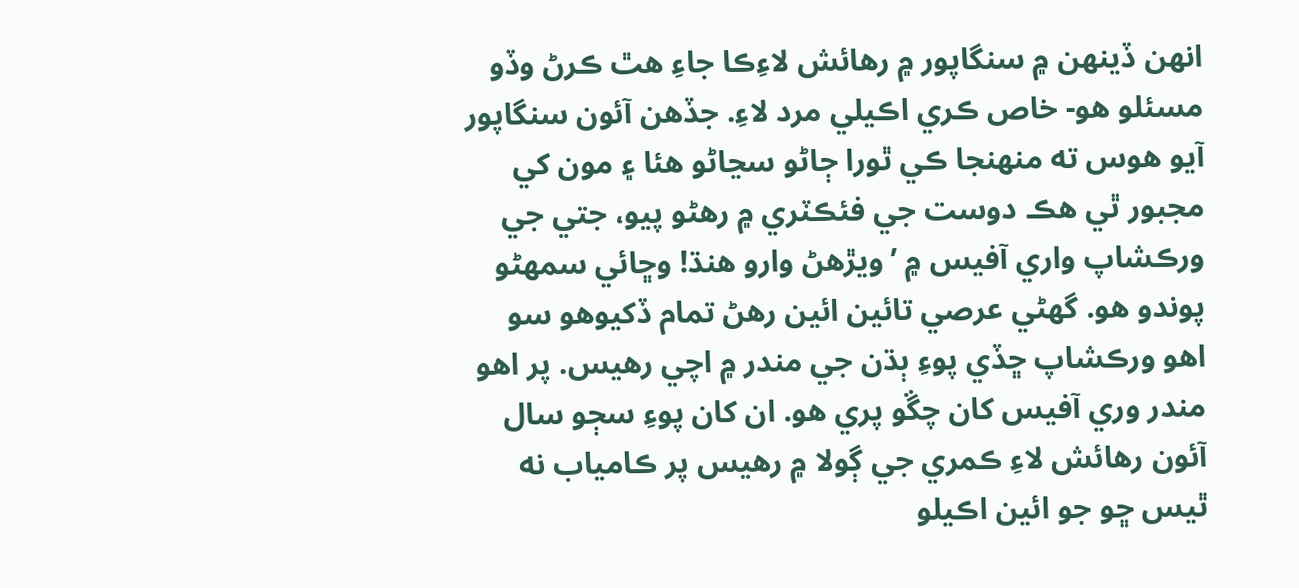انهن ڏينهن ۾ سنگاپور ۾ رهائش لاءِڪا جاءِ هٿ ڪرڻ وڏو مسئلو هو- خاص ڪري اڪيلي مرد لاءِ. جڏهن آئون سنگاپور آيو هوس ته منهنجا ڪي ٿورا ڄاڻو سڃاڻو هئا ۽ مون کي مجبور ٿي هڪ دوست جي فئڪٽري ۾ رهڻو پيو، جتي جي ورڪشاپ واري آفيس ۾ ’ويڙهڻ وارو هنڌ! وڇائي سمهڻو پوندو هو. گهڻي عرصي تائين ائين رهڻ تمام ڏکيوهو سو اهو ورڪشاپ ڇڏي پوءِ ٻڌن جي مندر ۾ اچي رهيس. پر اهو مندر وري آفيس کان چڱو پري هو. ان کان پوءِ سڄو سال آئون رهائش لاءِ ڪمري جي ڳولا ۾ رهيس پر ڪامياب نه ٿيس ڇو جو ائين اڪيلو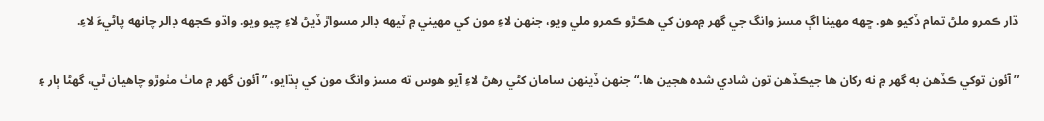ڌار ڪمرو ملڻ تمام ڏکيو هو. ڇهه مهينا اڳ مسز وانگ جي گهر ۾مون کي هڪڙو ڪمرو ملي ويو، جنهن لاءِ مون کي مهيني ۾ ٽيهه ڊالر مسواڙ ڏيڻ لاءِ چيو ويو. واڌو ڪجهه ڊالر چانهه پاڻيءَ لاءِ.

”آئون توکي ڪڏهن به گهر ۾ نه رکان ها جيڪڏهن تون شادي شده هجين ها.“ جنهن ڏينهن سامان کڻي رهڻ لاءِ آيو هوس ته مسز وانگ مون کي ٻڌايو، ”آئون گهر ۾ ماٺ مٺوڙو چاهيان ٿي، گهڻا ٻار ۽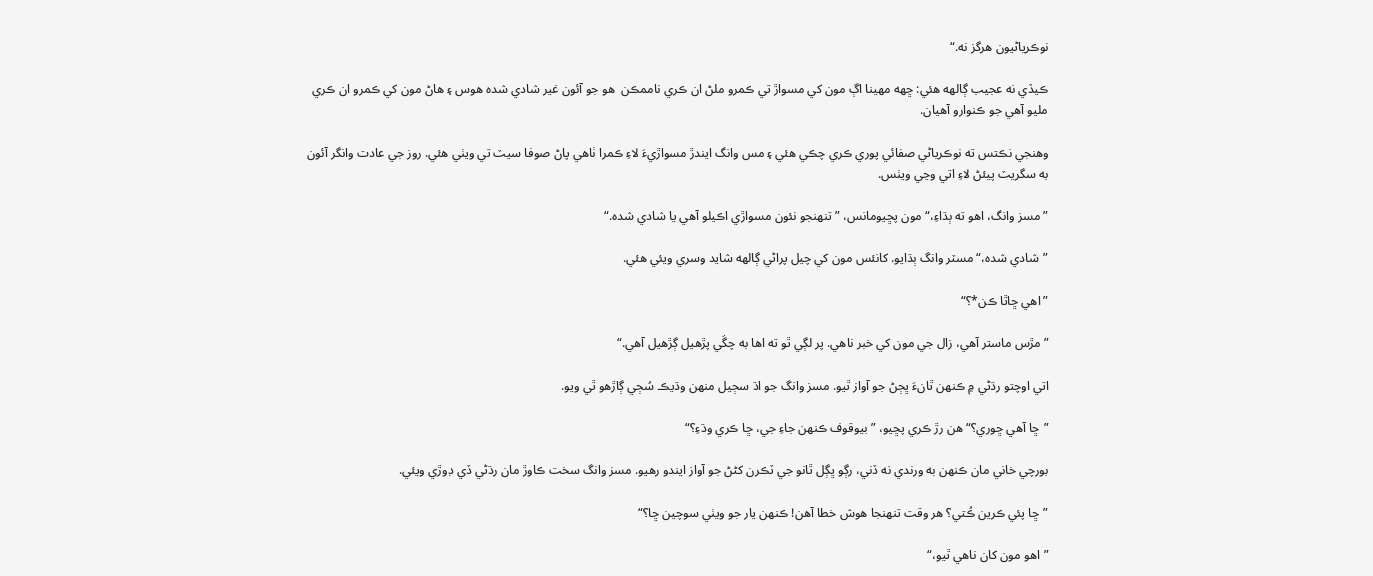نوڪرياڻيون هرگز نه.“

ڪيڏي نه عجيب ڳالهه هئي: ڇهه مهينا اڳ مون کي مسواڙ تي ڪمرو ملڻ ان ڪري ناممڪن  هو جو آئون غير شادي شده هوس ۽ هاڻ مون کي ڪمرو ان ڪري مليو آهي جو ڪنوارو آهيان.

وهنجي نڪتس ته نوڪرياڻي صفائي پوري ڪري چڪي هئي ۽ مس وانگ ايندڙ مسواڙيءَ لاءِ ڪمرا ٺاهي پاڻ صوفا سيٽ تي ويٺي هئي. روز جي عادت وانگر آئون به سگريٽ پيئڻ لاءِ اتي وڃي ويٺس.

”مسز وانگ، اهو ته ٻڌاءِ،“ مون پڇيومانس، ”تنهنجو نئون مسواڙي اڪيلو آهي يا شادي شده.“

”شادي شده،“ مسٽر وانگ ٻڌايو. کانئس مون کي چيل پراڻي ڳالهه شايد وسري ويئي هئي.

”اهي ڇاٿا ڪن*؟“

”مڙس ماستر آهي، زال جي مون کي خبر ناهي. پر لڳي ٿو ته اها به چڱي پڙهيل ڳڙهيل آهي.“

اتي اوچتو رڌڻي ۾ ڪنهن ٿانءَ ڀڄڻ جو آواز ٿيو. مسز وانگ جو اڌ سڄيل منهن وڌيڪ سُڄي ڳاڙهو ٿي ويو.

”ڇا آهي ڇوري؟“ هن رڙ ڪري پڇيو، ”بيوقوف ڪنهن جاءِ جي، ڇا ڪري وڌءِ؟“

بورچي خاني مان ڪنهن به ورندي نه ڏني، رڳو ڀڳل ٿانو جي ٽڪرن کڻڻ جو آواز ايندو رهيو. مسز وانگ سخت ڪاوڙ مان رڌڻي ڏي ڊوڙي ويئي.

”ڇا پئي ڪرين ڪُتي؟ هر وقت تنهنجا هوش خطا آهن! ڪنهن يار جو ويٺي سوچين ڇا؟“

”اهو مون کان ناهي ٿيو،“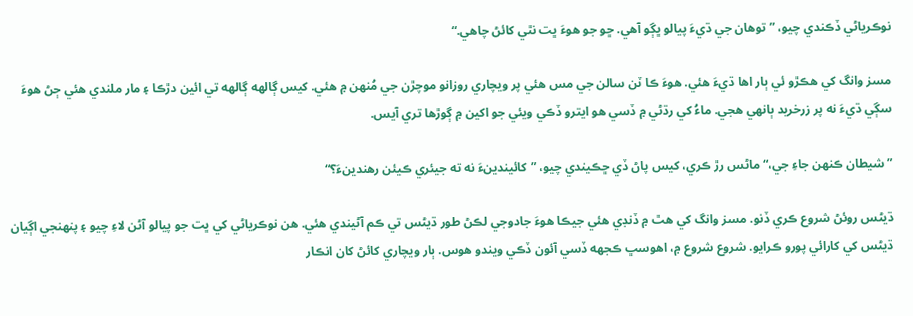نوڪرياڻي ڏڪندي چيو، ”توهان جي ڌيءَ پيالو ڀڳو آهي. ڇو جو هوءَ ڀت نٿي کائڻ چاهي.“

مسز وانگ کي هڪڙو ئي ٻار اها ڌيءَ هئي. هوءَ ڪا ٽن سالن جي مس هئي پر ويچاري روزانو موچڙن جي مُنهن ۾ هئي. کيس ڳالهه ڳالهه تي ائين دڙڪا ۽ مار ملندي هئي ڄڻ هوءَ سڳي ڌيءَ نه پر زرخريد ٻانهي هجي. ماءُ کي رڌڻي ۾ ڏسي هو ايترو ڏڪي ويئي جو اکين ۾ ڳوڙها تري آيس.

”شيطان ڪنهن جاءِ جي،“ ماڻس رڙ ڪري، کيس پاڻ ڏي ڇڪيندي چيو، ”کائيندينءَ نه ته جيئري ڪيئن رهندينءَ؟“

ڌيڻس روئڻ شروع ڪري ڏنو. مسز وانگ کي هٿ ۾ ڏنڊي هئي جيڪا هوءَ جادوجي لڪڻ طور ڌيڻس تي ڪم آڻيندي هئي. هن نوڪرياڻي کي ڀت جو پيالو آڻن لاءِ چيو ۽ پنهنجي اڳيان ڌيڻس کي کارائي پورو ڪرايو. شروع شروع ۾، اهوسڀ ڪجهه ڏسي آئون ڏڪي ويندو هوس. ٻار ويچاري کائڻ کان انڪار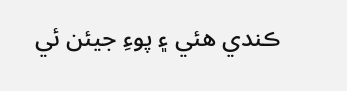ڪندي هئي ۽ پوءِ جيئن ئي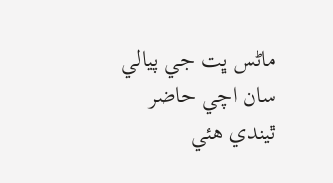ماڻس ڀت جي پيالي سان اچي حاضر ٿيندي هئي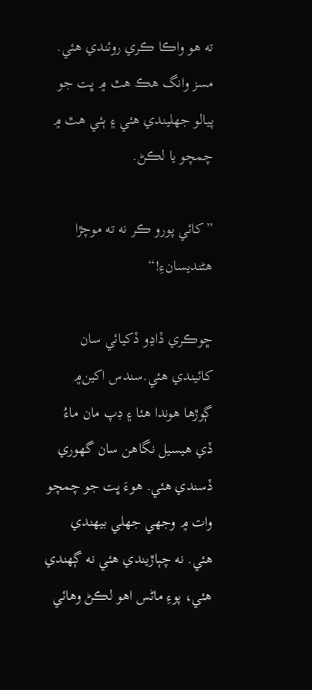ته هو واڪا ڪري روئندي هئي. مسز وانگ هڪ هٿ ۾ ڀت جو پيالو جهليندي هئي ۽ ٻئي هٿ ۾ چمچو يا لڪڻ.

”کائي پورو ڪر نه ته موچڙا هڻنديسانءِ!“

ڇوڪري ڏاڍو ڏکيائي سان کائيندي هئي.سندس اکين۾ ڳوڙها هوندا هئا ۽ ڊپ مان ماءُ ڏي هيسيل نگاهن سان گهوري ڏسندي هئي. هوءَ ڀت جو چمچو وات ۾ وجهي جهلي بيهندي هئي. نه چٻاڙيندي هئي نه ڳهندي هئي، پوءِ ماڻس اهو لڪڻ وهائي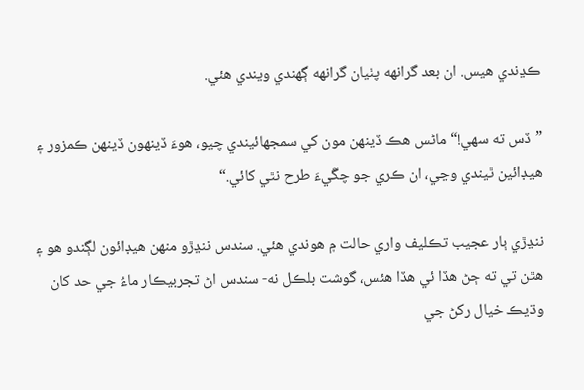ڪڍندي هيس. ان بعد گرانهه پٺيان گرانهه ڳهندي ويندي هئي.

”ڏس ته سهي!“ ماڻس هڪ ڏينهن مون کي سمجهائيندي چيو، هوءَ ڏينهون ڏينهن ڪمزور ۽ هيڊائين ٿيندي وڃي، ان ڪري جو چڱيءَ طرح نٿي کائي.“

ننڍڙي ٻار عجيب تڪليف واري حالت ۾ هوندي هئي. سندس ننڍڙو منهن هيڊائون لڳندو هو ۽ هٿن تي ته ڄڻ هڏا ئي هڏا هئس، گوشت بلڪل نه- سندس اڻ تجربيڪار ماءُ جي حد کان وڌيڪ خيال رکڻ جي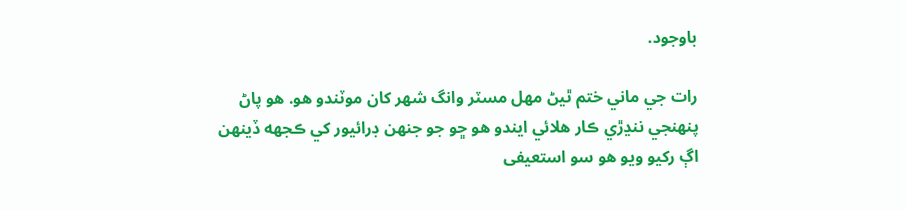باوجود.

رات جي ماني ختم ٿيڻ مهل مسٽر وانگ شهر کان موٽندو هو. هو پاڻ پنهنجي ننڍڙي ڪار هلائي ايندو هو ڇو جو جنهن ڊرائيور کي ڪجهه ڏينهن اڳ رکيو ويو هو سو استعيفى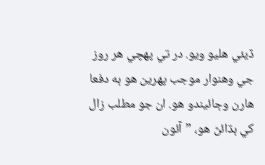ڏيئي هليو ويو. در تي پهچي هر روز جي وهنوار موجب پهرين هو ٻه دفعا هارن وڄائيندو هو. ان جو مطلب زال کي ٻڌائڻ هو، ”آئون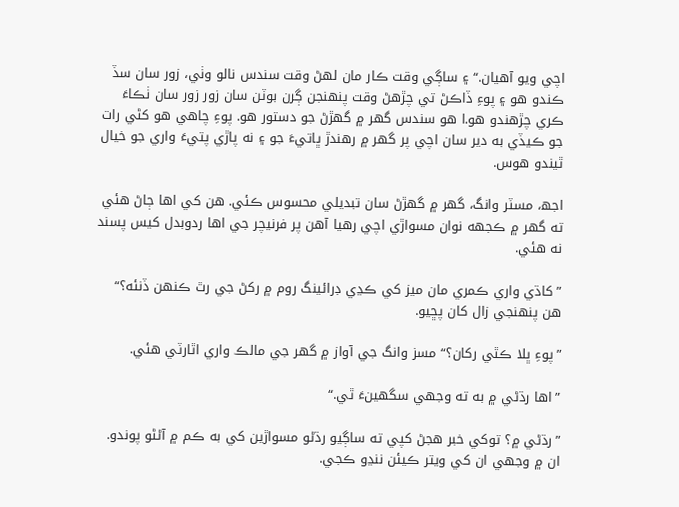اچي ويو آهيان.“ ۽ ساڳي وقت ڪار مان لهڻ وقت سندس نالو وٺي، زور سان سڏ ڪندو هو ۽ پوءِ ڏاڪڻ تي چڙهڻ وقت پنهنجن ڳرن بوٽن سان زور زور سان ٺڪاءَ ڪري چڙهندو هو.ا هو سندس گهر ۾ گهڙڻ جو دستور هو. پوءِ چاهي هو کڻي رات جو ڪيڏي به دير سان اچي پر گهر ۾ رهندڙ ڀاتيءَ جو ۽ نه پاڙي پتيءَ واري جو خيال ٿيندو هوس.

اجھ، مسٽر وانگ، گهر ۾ گهڙڻ سان تبديلي محسوس ڪئي. هن کي اها ڄاڻ هئي ته گهر ۾ ڪجهه نوان مسواڙي اچي رهيا آهن پر فرنيچر جي اها ردوبدل کيس پسند نه هئي.

”کاڌي واري ڪمري مان ميز کي ڪڍي ڊرائينگ روم ۾ رکڻ جي رٿ ڪنهن ڏنئه؟“ هن پنهنجي زال کان پڇيو.

”پوءِ ڀلا ڪٿي رکان؟“ مسز وانگ جي آواز ۾ گهر جي مالڪ واري اٿارٽي هئي.

”اها رڌڻي ۾ به ته وجهي سگهينءَ ٿي.“

”رڌڻي ۾؟ توکي خبر هجڻ کپي ته ساڳيو رڌڻو مسواڙين کي به ڪم ۾ آڻڻو پوندو. ان ۾ وجهي ان کي ويتر ڪيئن ننڍو ڪجي.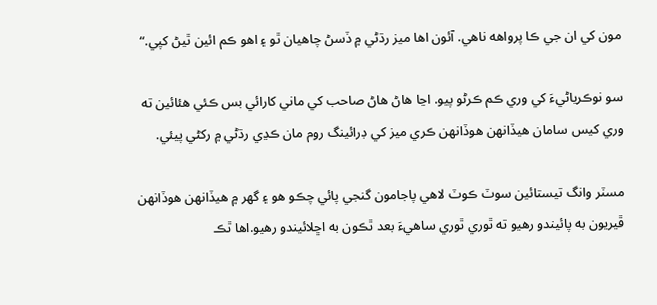مون کي ان جي ڪا پرواهه ناهي. آئون اها ميز رڌڻي ۾ ڏسڻ چاهيان ٿو ۽ اهو ڪم ائين ٿيڻ کپي.“

سو نوڪرياڻيءَ کي وري ڪم ڪرڻو پيو. اڃا هاڻ هاڻ صاحب کي ماني کارائي بس ڪئي هئائين ته وري کيس سامان هيڏانهن هوڏانهن ڪري ميز کي ڊرائينگ روم مان ڪڍي رڌڻي ۾ رکڻي پيئي.

مسٽر وانگ تيستائين سوٽ ڪوٽ لاهي پاجامون گنجي پائي چڪو هو ۽ گهر ۾ هيڏانهن هوڏانهن ڦيريون به پائيندو رهيو ته ٿوري ٿوري ساهيءَ بعد ٿڪون به اڇلائيندو رهيو.اها ٿڪ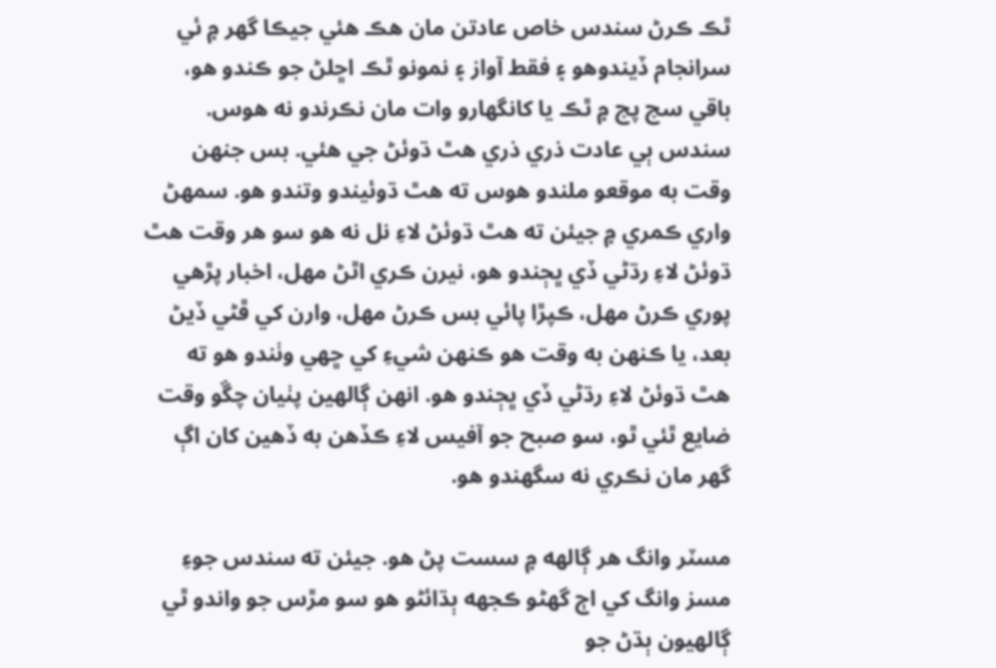ٿڪ ڪرڻ سندس خاص عادتن مان هڪ هئي جيڪا گهر ۾ ئي سرانجام ڏيندوهو ۽ فقط آواز ۽ نمونو ٿڪ اڇلڻ جو ڪندو هو، باقي سچ پچ ۾ ٿڪ يا کانگهارو وات مان نڪرندو نه هوس. سندس ٻي عادت ذري ذري هٿ ڌوئڻ جي هئي. بس جنهن وقت به موقعو ملندو هوس ته هٿ ڌوئيندو وتندو هو. سمهڻ واري ڪمري ۾ جيئن ته هٿ ڌوئڻ لاءِ نل نه هو سو هر وقت هٿ ڌوئڻ لاءِ رڌڻي ڏي ڀڄندو هو، نيرن ڪري اٿڻ مهل، اخبار پڙهي پوري ڪرڻ مهل، ڪپڙا پائي بس ڪرڻ مهل، وارن کي ڦڻي ڏيڻ بعد، يا ڪنهن به وقت هو ڪنهن شيءِ کي ڇهي وٺندو هو ته هٿ ڌوئڻ لاءِ رڌڻي ڏي ڀڄندو هو. انهن ڳالهين پٺيان چڱو وقت ضايع ٿئي ٿو، سو صبح جو آفيس لاءِ ڪڏهن به ڏهين کان اڳ گهر مان نڪري نه سگهندو هو.

مسٽر وانگ هر ڳالهه ۾ سست پڻ هو. جيئن ته سندس جوءِ مسز وانگ کي اڄ گهڻو ڪجهه ٻڌائڻو هو سو مڙس جو واندو ٿي ڳالهيون ٻڌڻ جو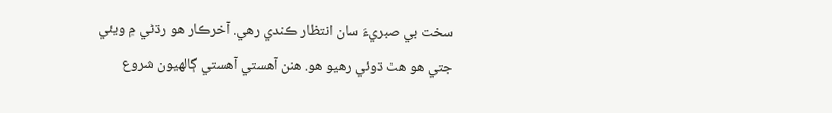سخت بي صبريءَ سان انتظار ڪندي رهي. آخرڪار هو رڌڻي ۾ ويئي جتي هو هٿ ڌوئي رهيو هو. هنن آهستي آهستي ڳالهيون شروع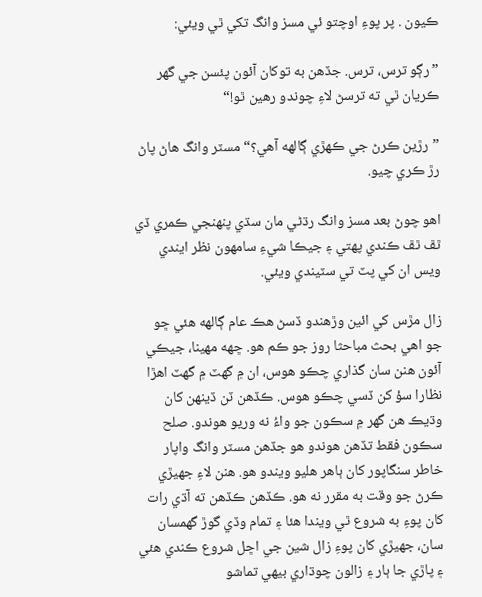ڪيون . پر پوءِ اوچتو ئي مسز وانگ تکي ٿي ويئي:

”رڳو ترس، ترس. جڏهن به توکان آئون پئسن جي گهر ڪريان ٿي ته ترسڻ لاءِ چوندو رهين ٿو!“

”رڙين ڪرڻ جي ڪهڙي ڳالهه آهي؟“ مسٽر وانگ هاڻ پاڻ رڙ ڪري چيو.

اهو چوڻ بعد مسز وانگ رڌڻي مان سڌي پنهنجي ڪمري ڏي ٿڦ ٿڦ ڪندي پهتي ۽ جيڪا شيءِ سامهون نظر ايندي ويس ان کي پٽ تي سٽيندي ويئي.

زال مڙس کي ائين وڙهندو ڏسڻ هڪ عام ڳالهه هئي ڇو جو اهي بحث مباحثا روز جو ڪم هو. ڇهه مهينا، جيڪي آئون هنن سان گذاري چڪو هوس، ان ۾ گهٽ ۾ گهٽ اهڙا نظارا سؤ کن ڏسي چڪو هوس. ڪڏهن ٽن ڏينهن کان وڌيڪ هن گهر ۾ سڪون جو واءُ نه وريو هوندو. صلح سڪون فقط تڏهن هوندو هو جڏهن مسٽر وانگ واپار خاطر سنگاپور کان ٻاهر هليو ويندو هو. هنن لاءِ جهيڙي ڪرڻ جو وقت به مقرر نه هو. ڪڏهن ڪڏهن ته آڌي رات کان پوءِ به شروع ٿي ويندا هئا ۽ تمام وڏي گوڙ گهمسان سان، جهيڙي کان پوءِ زال شين جي اڇل شروع ڪندي هئي ۽ پاڙي جا ٻار ۽ زالون چوڌاري بيهي تماشو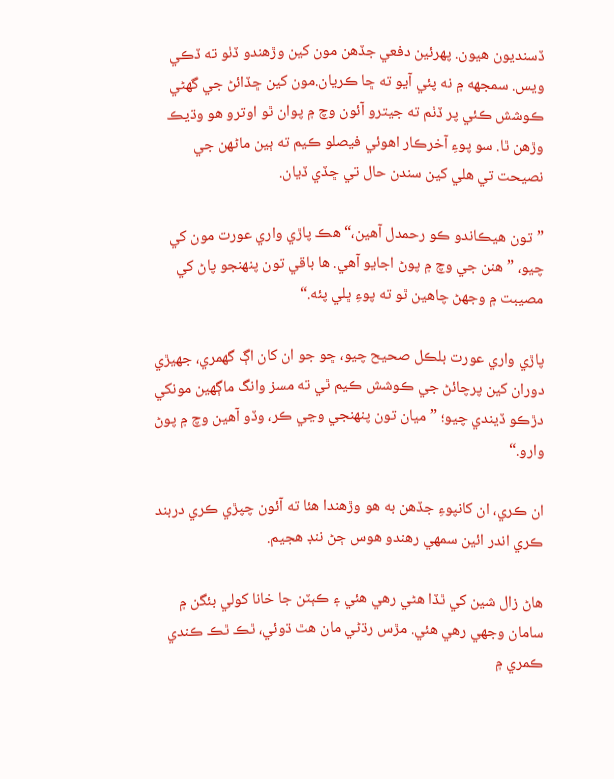ڏسنديون هيون. پهرئين دفعي جڏهن مون کين وڙهندو ڏٺو ته ڏڪي ويس. سمجهه ۾ نه پئي آيو ته ڇا ڪريان.مون کين ڇڏائڻ جي گهڻي ڪوشش ڪئي پر ڏٺم ته جيترو آئون وچ ۾ پوان ٿو اوترو هو وڌيڪ وڙهن ٿا. سو پوءِ آخرڪار اهوئي فيصلو ڪيم ته ٻين ماڻهن جي نصيحت تي هلي کين سندن حال تي ڇڏي ڏيان.

”تون هيڪاندو ڪو رحمدل آهين،“ هڪ پاڙي واري عورت مون کي چيو، ”هنن جي وچ ۾ پوڻ اجايو آهي. ها باقي تون پنهنجو پاڻ کي مصيبت ۾ وجهڻ چاهين ٿو ته پوءِ ڀلي پئه.“

پاڙي واري عورت بلڪل صحيح چيو، ڇو جو ان کان اڳ گهمري، جهيڙي دوران کين پرچائڻ جي ڪوشش ڪيم ٿي ته مسز وانگ ماڳهين مونکي دڙڪو ڏيندي چيو؛ ”ميان تون پنهنجي وڃي ڪر، وڏو آهين وچ ۾ پوڻ وارو.“

ان ڪري، ان کانپوءِ جڏهن به هو وڙهندا هئا ته آئون چپڙي ڪري دربند ڪري اندر ائين سمهي رهندو هوس ڄڻ ننڊ هجيم.

هاڻ زال شين کي ٿڏا هڻي رهي هئي ۽ ڪٻٽن جا خانا کولي بئگن ۾ سامان وجهي رهي هئي. مڙس رڌڻي مان هٿ ڌوئي، ٿڪ ٿڪ ڪندي ڪمري ۾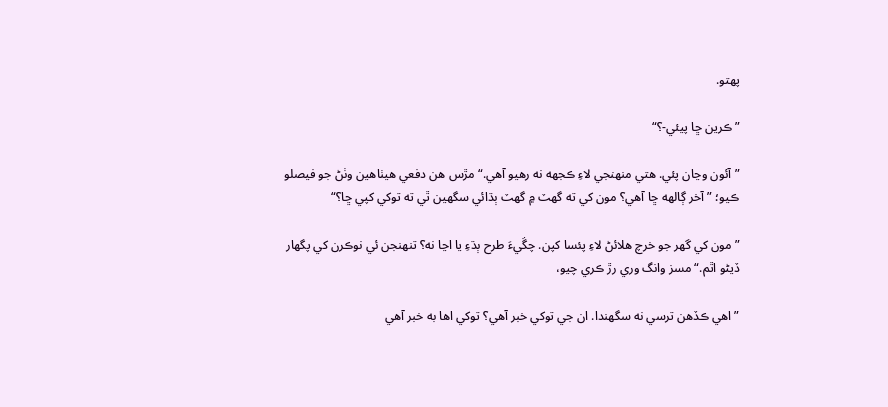پهتو.

”ڪرين ڇا پيئي-؟“

”آئون وڃان پئي. هتي منهنجي لاءِ ڪجهه نه رهيو آهي.“ مڙس هن دفعي هيٺاهين وٺڻ جو فيصلو ڪيو؛ ”آخر ڳالهه ڇا آهي؟ مون کي ته گهٽ ۾ گهٽ ٻڌائي سگهين ٿي ته توکي کپي ڇا؟“

”مون کي گهر جو خرچ هلائڻ لاءِ پئسا کپن. چڱيءَ طرح ٻڌءِ يا اڃا نه؟ تنهنجن ئي نوڪرن کي پگهار ڏيڻو اٿم.“ مسز وانگ وري رڙ ڪري چيو،

”اهي ڪڏهن ترسي نه سگهندا. ان جي توکي خبر آهي؟ توکي اها به خبر آهي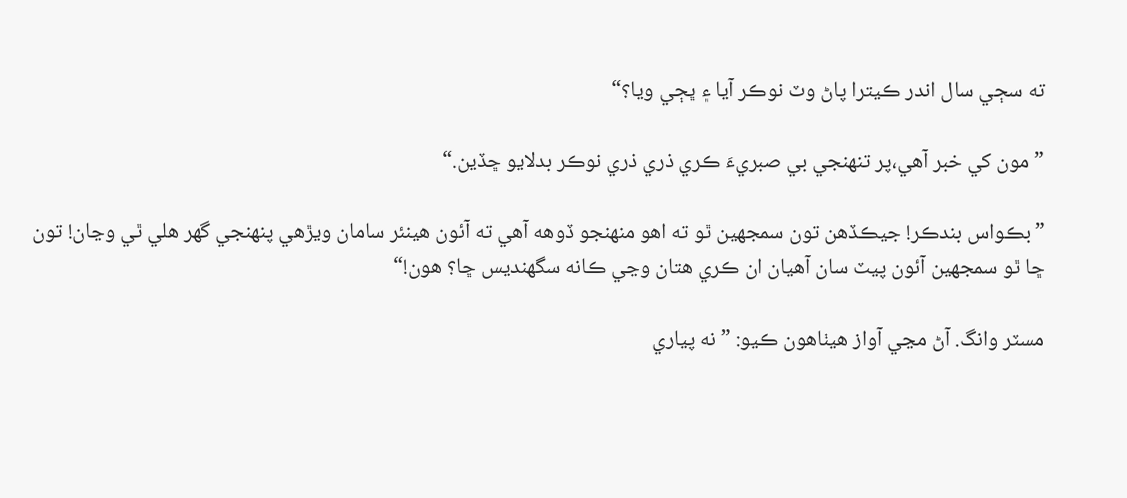ته سڄي سال اندر ڪيترا پاڻ وٽ نوڪر آيا ۽ ڀڄي ويا؟“

”مون کي خبر آهي،پر تنهنجي بي صبريءَ ڪري ذري ذري نوڪر بدلايو ڇڏين.“

”بڪواس بندڪر! جيڪڏهن تون سمجهين ٿو ته اهو منهنجو ڏوهه آهي ته آئون هينئر سامان ويڙهي پنهنجي گهر هلي ٿي وڃان! تون ڇا ٿو سمجهين آئون پيٽ سان آهيان ان ڪري هتان وڃي ڪانه سگهنديس ڇا؟ هون!“

مسٽر وانگ. آڻ مڃي آواز هيٺاهون ڪيو: ”نه پياري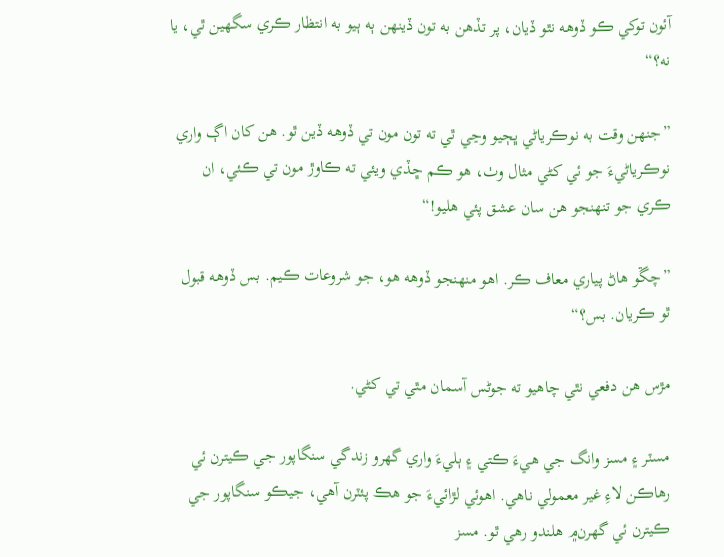آئون توکي ڪو ڏوهه نٿو ڏيان، پر تڏهن به تون ڏينهن ٻه ٻيو به انتظار ڪري سگهين ٿي، يا نه؟“

”جنهن وقت به نوڪرياڻي ڀڄيو وڃي ٿي ته تون مون تي ڏوهه ڏين ٿو. هن کان اڳ واري نوڪرياڻيءَ جو ئي کڻي مثال وٺ، هو ڪم ڇڏي ويئي ته ڪاوڙ مون تي ڪئي، ان ڪري جو تنهنجو هن سان عشق پئي هليو!“

”چڱو هاڻ پياري معاف ڪر. اهو منهنجو ڏوهه هو، جو شروعات ڪيم. بس ڏوهه قبول ٿو ڪريان. بس؟“

مڙس هن دفعي نٿي چاهيو ته جوڻس آسمان مٿي تي کڻي.

مسٽر ۽ مسز وانگ جي هيءَ ڪتي ۽ ٻليءَ واري گهرو زندگي سنگاپور جي ڪيترن ئي رهاڪن لاءِ غير معمولي ناهي. اهوئي لڙائيءَ جو هڪ پئٽرن آهي، جيڪو سنگاپور جي ڪيترن ئي گهرن۾ هلندو رهي ٿو. مسز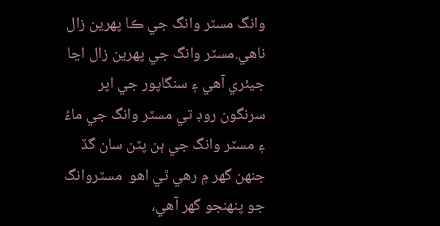وانگ مسٽر وانگ جي ڪا پهرين زال ناهي.مسٽر وانگ جي پهرين زال اڃا جيئري آهي ۽ سنگاپور جي اپر سرنگون روڊ تي مسٽر وانگ جي ماءُ ۽ مسٽر وانگ جي ٻن پٽن سان گڏ جنهن گهر ۾ رهي ٿي اهو  مسٽروانگ جو پنهنجو گهر آهي،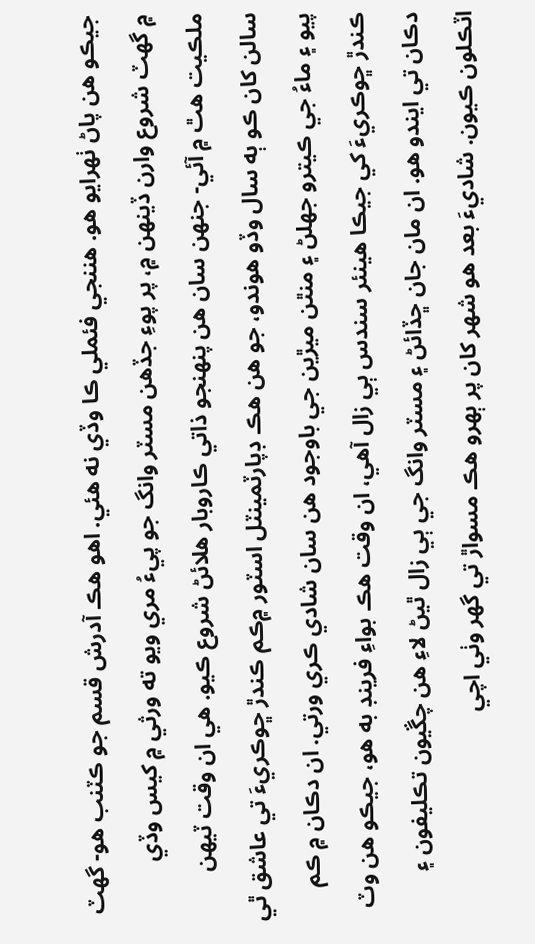جيڪو هن پاڻ ٺهرايو هو. هننجي فئملي ڪا وڏي نه هئي. اهو هڪ آدرش قسم جو ڪٽنب هو- گهٽ ۾ گهٽ شروع وارن ڏينهن ۾، پر پوءِ جڏهن مسٽر وانگ جو پيءُ مري ويو ته ورثي ۾ کيس وڏي ملڪيت هٿ ۾ آئي- جنهن سان هن پنهنجو ذاتي ڪاروبار هلائڻ شروع ڪيو. هي ان وقت ٽيهن سالن کان ڪو ٻه سال وڏو هوندو، جو هن هڪ ڊپارٽمينٽل اسٽور ۾ڪم ڪندڙ ڇوڪريءَ تي عاشق ٿي پيو ۽ ماءُ جي ڪيترو جهلڻ ۽ منٿن ميڙين جي باوجود هن سان شادي ڪري ورتي. ان دڪان ۾ ڪم ڪندڙ ڇوڪريءَ کي جيڪا هينئر سندس ٻي زال آهي، ان وقت هڪ بواءِ فرينڊ به هو، جيڪو هن وٽ دڪان تي ايندو هو. ان مان جان ڇڏائڻ ۽ مسٽر وانگ جي ٻي زال ٿيڻ لاءِ هن چڱيون تڪليفون ۽ اٽڪلون ڪيون. شاديءَ بعد هو شهر کان پر ٻهرو هڪ مسواڙ تي گهر وٺي اچي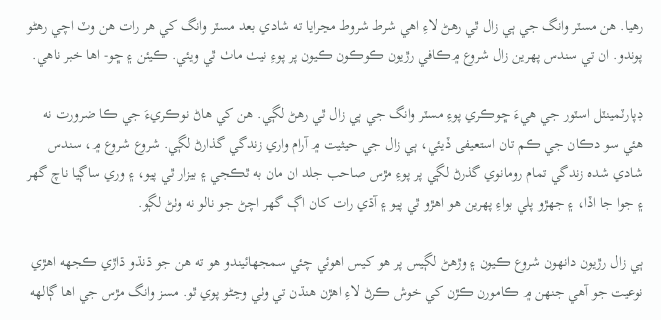رهيا. هن مسٽر وانگ جي ٻي زال ٿي رهڻ لاءِ اهي شرط شروط مڃرايا ته شادي بعد مسٽر وانگ کي هر رات هن وٽ اچي رهڻو پوندو. ان تي سندس پهرين زال شروع ۾ڪافي رڙيون ڪوڪون ڪيون پر پوءِ نيٺ ماٺ ٿي ويئي. ڪيئن ۽ ڇو- اها خبر ناهي.

ڊپارٽمينٽل اسٽور جي هيءَ ڇوڪري پوءِ مسٽر وانگ جي ٻي زال ٿي رهڻ لڳي. هن کي هاڻ نوڪريءَ جي ڪا ضرورت نه هئي سو دڪان جي ڪم تان استعيفى ڏيئي، ٻي زال جي حيثيت ۾ آرام واري زندگي گذارڻ لڳي. شروع شروع ۾، سندس شادي شده زندگي تمام رومانوي گذرڻ لڳي پر پوءِ مڙس صاحب جلد ان مان به ٿڪجي ۽ بيزار ٿي پيو، ۽ وري ساڳيا ناچ گهر ۽ جوا جا اڏا، ۽ جهڙو پلي بواءِ پهرين هو اهڙو ٿي پيو ۽ آڌي رات کان اڳ گهر اچڻ جو نالو نه وٺڻ لڳو.

ٻي زال رڙيون دانهون شروع ڪيون ۽ وڙهڻ لڳيس پر هو کيس اهوئي چئي سمجهائيندو هو ته هن جو ڌنڌو ڌاڙي ڪجهه اهڙي نوعيت جو آهي جنهن ۾ ڪامورن ڪڙن کي خوش ڪرڻ لاءِ اهڙن هنڌن تي وٺي وڃڻو پوي ٿو. مسز وانگ مڙس جي اها ڳالهه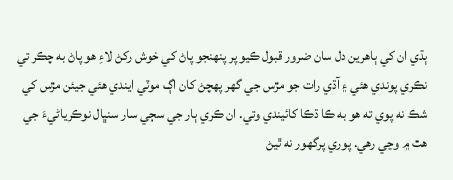ٻڌي ان کي ٻاهرين دل سان ضرور قبول ڪيو پر پنهنجو پاڻ کي خوش رکڻ لاءِ هو پاڻ به چڪر تي نڪري پوندي هئي ۽ آڌي رات جو مڙس جي گهر پهچڻ کان اڳ موٽي ايندي هئي جيئن مڙس کي شڪ نه پوي ته هو به ڪا ڌڪا کائيندي وتي. ان ڪري ٻار جي سڄي سار سنڀال نوڪرياڻيءَ جي هٿ ۾ وڃي رهي. پوري پرگهور نه ٿيڻ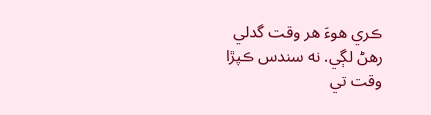ڪري هوءَ هر وقت گدلي رهڻ لڳي. نه سندس ڪپڙا وقت تي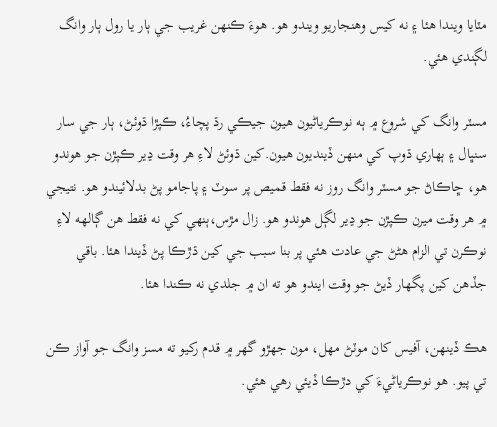مٽايا ويندا هئا ۽ نه کيس وهنجاريو ويندو هو. هوءَ ڪنهن غريب جي ٻار يا رول ٻار وانگ لڳندي هئي.

مسٽر وانگ کي شروع ۾ ٻه نوڪرياڻيون هيون جيڪي رڌ پچاءُ، ڪپڙا ڌوئڻ، ٻار جي سار سنڀال ۽ ٻهاري ڌوپ کي منهن ڏينديون هيون.کين ڌوئڻ لاءِ هر وقت ڍير ڪپڙن جو هوندو هو، ڇاڪاڻ جو مسٽر وانگ روز نه فقط قميص پر سوٽ ۽ پاجامو پڻ بدلائيندو هو. نتيجي ۾ هر وقت ميرن ڪپڙن جو ڍير لڳل هوندو هو. زال مڙس،ٻنهي کي نه فقط هن ڳالهه لاءِ نوڪرن تي الزام هڻڻ جي عادت هئي پر بنا سبب جي کين ڌڙڪا پڻ ڏيندا هئا. باقي جڏهن کين پگهار ڏيڻ جو وقت ايندو هو ته ان ۾ جلدي نه ڪندا هئا.

هڪ ڏينهن، آفيس کان موٽڻ مهل، مون جهڙو گهر ۾ قدم رکيو ته مسز وانگ جو آواز ڪن تي پيو. هو نوڪرياڻيءَ کي دڙڪا ڏيئي رهي هئي.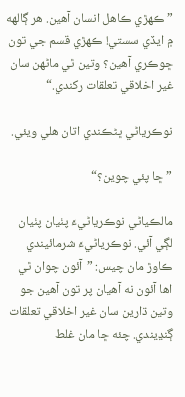”ڪهڙي ڪاهل انسان آهين. هر ڳالهه ۾ ايڏي سستي! ڪهڙي قسم جي تون ڇوڪري آهين؟ وتين ٿي ماڻهن سان غير اخلاقي تعلقات رکندي.“

نوڪرياڻي ڀڻڪندي اتان هلي ويئي.

”ڇا پئي چوين؟“

مالڪياڻي نوڪرياڻيءَ پٺيان پٺيان لڳي آئي. نوڪرياڻيءَ شرمائيندي ڪاوڙ مان چيس: ”آئون چوان ٿي اها آئون نه آهيان پر تون آهين جو وتين ڌارين سان غير اخلاقي تعلقات ڳنڍيندي. چئه ڇا مان غلط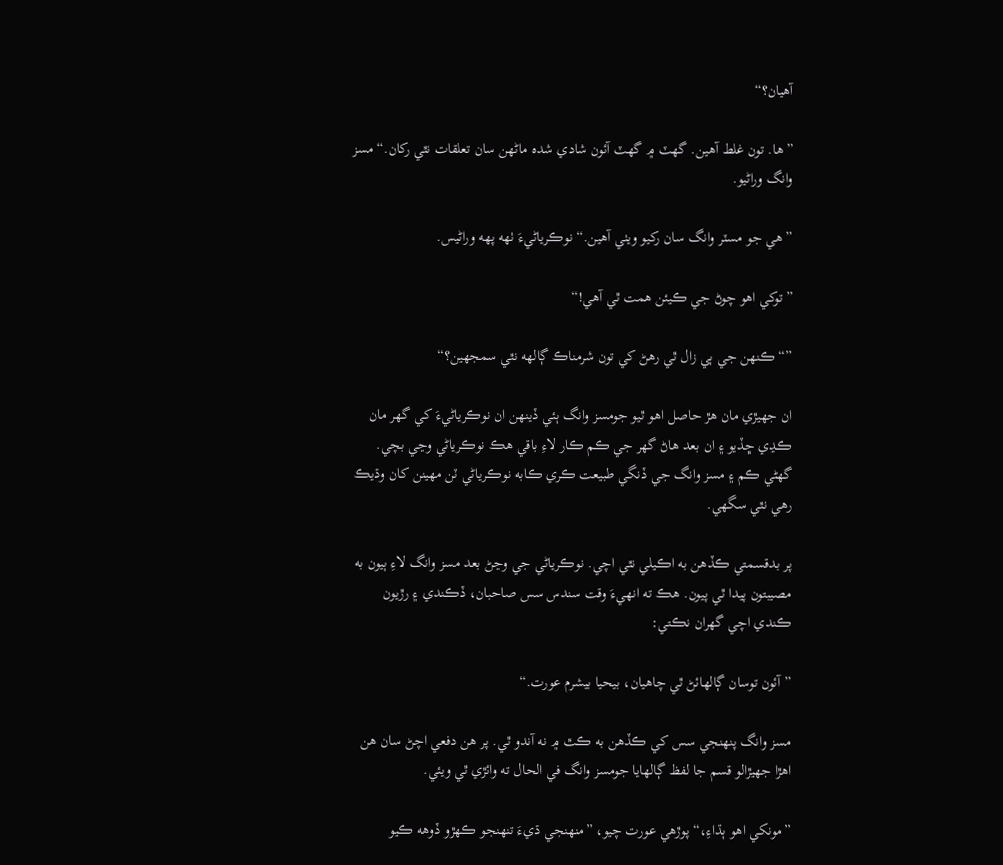آهيان؟“

”ها. تون غلط آهين. گهٽ ۾ گهٽ آئون شادي شده ماڻهن سان تعلقات نٿي رکان.“ مسز وانگ وراڻيو.

”هي جو مسٽر وانگ سان رکيو ويٺي آهين.“ نوڪرياڻيءَ ٺهه پهه وراڻيس.

”توکي اهو چوڻ جي ڪيئن همت ٿي آهي!“

”“ڪنهن جي ٻي زال ٿي رهڻ کي تون شرمناڪ ڳالهه نٿي سمجهين؟“

ان جهيڙي مان هڙ حاصل اهو ٿيو جومسز وانگ ٻئي ڏينهن ان نوڪرياڻيءَ کي گهر مان ڪڍي ڇڏيو ۽ ان بعد هاڻ گهر جي ڪم ڪار لاءِ باقي هڪ نوڪرياڻي وڃي بچي. گهڻي ڪم ۽ مسز وانگ جي ڏنگي طبيعت ڪري ڪابه نوڪرياڻي ٽن مهينن کان وڌيڪ رهي نٿي سگهي.

پر بدقسمتي ڪڏهن به اڪيلي نٿي اچي. نوڪرياڻي جي وڃڻ بعد مسز وانگ لاءِ ٻيون به مصيبتون پيدا ٿي پيون. هڪ ته انهيءَ وقت سندس سس صاحبان، ڏڪندي ۽ رڙيون ڪندي اچي گهران نڪتي:

”آئون توسان ڳالهائڻ ٿي چاهيان، بيحيا بيشرم عورت.“

مسز وانگ پنهنجي سس کي ڪڏهن به ڪٿ ۾ نه آندو ٿي. پر هن دفعي اچڻ سان هن اهڙا جهيڙالو قسم جا لفظ ڳالهايا جومسز وانگ في الحال ته وائڙي ٿي ويئي.

”مونکي اهو ٻڌاءِ،“ پوڙهي عورت چيو، ”منهنجي ڌيءَ تنهنجو ڪهڙو ڏوهه ڪيو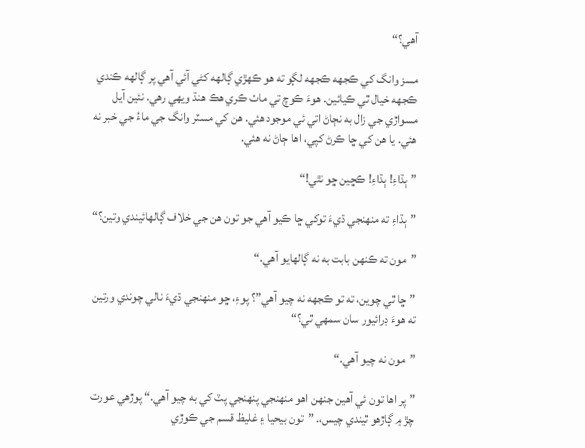آهي؟“

مسز وانگ کي ڪجهه ڪجهه لڳو ته هو ڪهڙي ڳالهه کڻي آئي آهي پر ڳالهه ڪندي ڪجهه خيال ٿي ڪيائين. هوءَ ڪوچ تي ماٺ ڪري هڪ هنڌ ويهي رهي. نئين آيل مسواڙي جي زال به نڄاڻ اتي ئي موجود هئي. هن کي مسٽر وانگ جي ماءُ جي خبر نه هئي. يا هن کي ڇا ڪرڻ کپي، اها ڄاڻ نه هئي.

”ٻڌاءِ! ٻڌاءِ! ڪڇين ڇو نٿي!“

”ٻڌاءِ ته منهنجي ڌيءَ توکي ڇا ڪيو آهي جو تون هن جي خلاف ڳالهائيندي وتين؟“

”مون ته ڪنهن بابت به نه ڳالهايو آهي.“

”ڇا ٿي چوين، ته تو ڪجهه نه چيو آهي”؟ پوءِ، ڇو منهنجي ڌيءَ نالي چوندي ورتين ته هوءَ ڊرائيور سان سمهي ٿي؟“

”مون نه چيو آهي.“

”پر اها تون ئي آهين جنهن اهو منهنجي پنهنجي پٽ کي به چيو آهي.“ پوڙهي عورت چڙ ۾ ڳاڙهو ٿيندي چيس،. ”تون بيحيا ۽ غليظ قسم جي ڪوڙي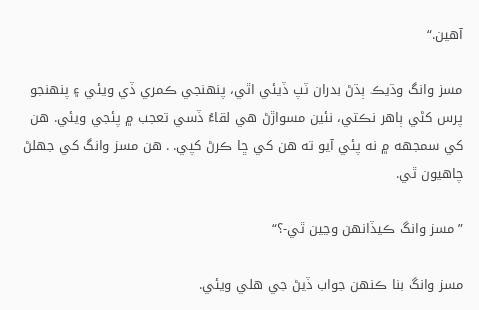آهين.“

مسز وانگ وڌيڪ ٻڌڻ بدران ٽپ ڏيئي اٿي، پنهنجي ڪمري ڏي ويئي ۽ پنهنجو پرس کڻي ٻاهر نڪتي، نئين مسواڙڻ هي لقاءُ ڏسي تعجب ۾ پئجي ويئي. هن کي سمجهه ۾ نه پئي آيو ته هن کي ڇا ڪرڻ کپي. . هن مسز وانگ کي جهلڻ چاهيون ٿي.

”مسز وانگ ڪيڏانهن وڃين ٿي-؟“

مسز وانگ بنا ڪنهن جواب ڏيڻ جي هلي ويئي.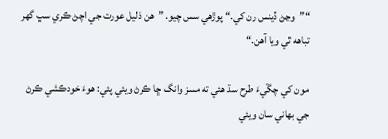“”وڃڻ ڏينس رن کي.“ پوڙهي سس چيو. ”هن ذليل عورت جي اچڻ ڪري سڀ گهر تباهه ٿي ويا آهن.“

مون کي چڱيءَ طرح سڌ هئي ته مسز وانگ ڇا ڪرڻ ويئي پئي: هوءَ خودڪشي ڪرڻ جي بهاني سان ويئي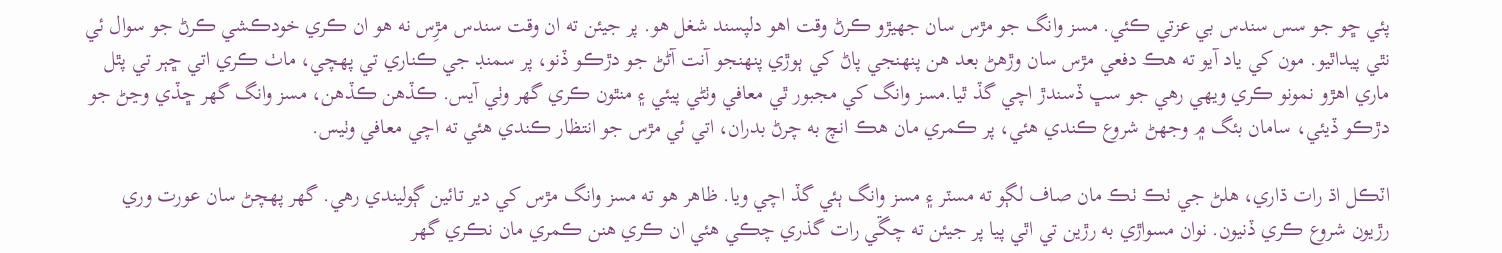پئي ڇو جو سس سندس بي عزتي ڪئي. مسز وانگ جو مڙس سان جهيڙو ڪرڻ وقت اهو دلپسند شغل هو. پر جيئن ته ان وقت سندس مڙِس نه هو ان ڪري خودڪشي ڪرڻ جو سوال ئي نٿي پيداٿيو. مون کي ياد آيو ته هڪ دفعي مڙس سان وڙهڻ بعد هن پنهنجي پاڻ کي ٻوڙي پنهنجو آنت آڻڻ جو دڙڪو ڏنو، پر سمنڊ جي ڪناري تي پهچي، ماٺ ڪري اتي ڇٻر تي پٿل ماري اهڙو نمونو ڪري ويهي رهي جو سڀ ڏسندڙ اچي گڏ ٿيا.مسز وانگ کي مجبور ٿي معافي وٺڻي پيئي ۽ منٿون ڪري گهر وٺي آيس. ڪڏهن ڪڏهن، مسز وانگ گهر ڇڏي وڃڻ جو دڙڪو ڏيئي، سامان بئگ ۾ وجهڻ شروع ڪندي هئي، پر ڪمري مان هڪ انچ به چرڻ بدران، اتي ئي مڙس جو انتظار ڪندي هئي ته اچي معافي وٺيس.

اٽڪل اڌ رات ڌاري، هلڻ جي ٺڪ ٺڪ مان صاف لڳو ته مسٽر ۽ مسز وانگ ٻئي گڏ اچي ويا. ظاهر هو ته مسز وانگ مڙس کي دير تائين ڳوليندي رهي. گهر پهچڻ سان عورت وري رڙيون شروع ڪري ڏنيون. نوان مسواڙي به رڙين تي اٿي پيا پر جيئن ته چڱي رات گذري چڪي هئي ان ڪري هنن ڪمري مان نڪري گهر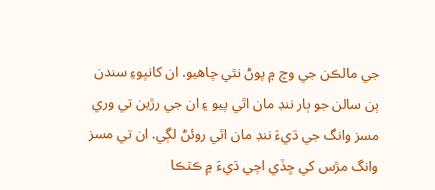جي مالڪن جي وچ ۾ پوڻ نٿي چاهيو. ان کانپوءِ سندن ٻن سالن جو ٻار ننڊ مان اٿي پيو ۽ ان جي رڙين تي وري مسز وانگ جي ڌيءَ ننڊ مان اٿي روئڻ لڳي. ان تي مسز وانگ مڙس کي ڇڏي اچي ڌيءَ ۾ ڪٽڪا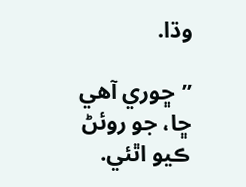وڌا.

”ڇوري آهي ڇا، جو روئڻ ڪيو اٿئي.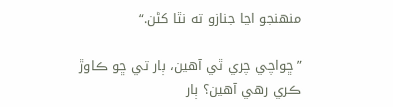منهنجو اڃا جنازو ته نٿا کڻن.“

”ڇواچي چري ٿي آهين، ٻار تي ڇو ڪاوڙ ڪري رهي آهين؟ ٻار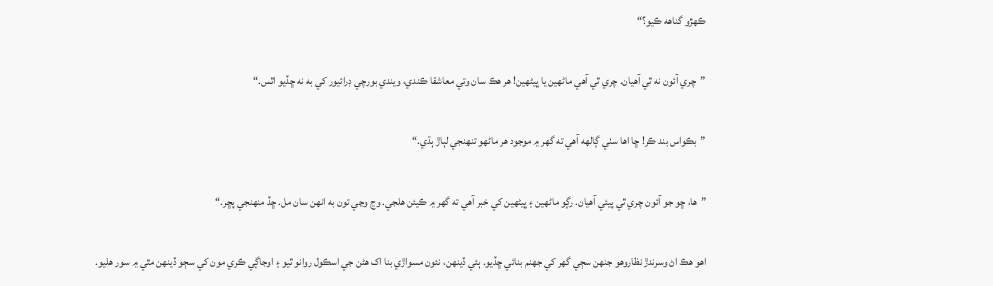ڪهڙو گناهه ڪيو؟“

”چري آئون نه ٿي آهيان. چري ٿي آهي ماڻهين يا ڀيڻهين! هر هڪ سان وتي معاشقا ڪندي، ويندي بورچي ڊرائيور کي به نه ڇڏيو اٿس.“

”بڪواس بند ڪر! ڇا اها سٺي ڳالهه آهي ته گهر ۾ موجود هر ماڻهو تنهنجي لٻاڙ ٻڌي.“

”ها، ڇو جو آئون چري ٿي پيئي آهيان. رڳو ماڻهين ۽ ڀيڻهين کي خبر آهي ته گهر ۾ ڪيئن هلجي. وڃ وڃي تون به انهن سان مل. ڇڏ منهنجي پڇر.“

اهو هڪ اڻ وسرندڙ نظاروهو جنهن سڄي گهر کي جهنم بنائي ڇڏيو. ٻئي ڏينهن، نئون مسواڙي بنا اک هڻن جي اسڪول روانو ٿيو ۽ اوجاڳي ڪري مون کي سڄو ڏينهن مٿي ۾ سور هليو.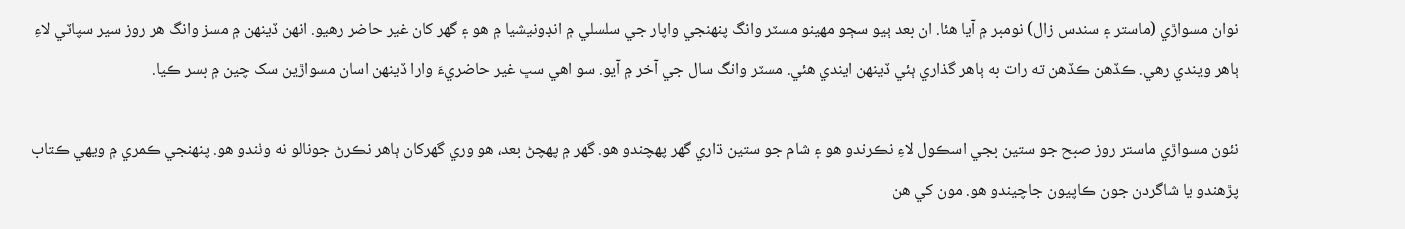نوان مسواڙي (ماستر ۽ سندس زال) نومبر ۾ آيا هئا. ان بعد ٻيو سڄو مهينو مسٽر وانگ پنهنجي واپار جي سلسلي ۾ انڊونيشيا ۾ هو ۽ گهر کان غير حاضر رهيو. انهن ڏينهن ۾ مسز وانگ هر روز سير سپاٽي لاءِ ٻاهر ويندي رهي. ڪڏهن ڪڏهن ته رات به ٻاهر گذاري ٻئي ڏينهن ايندي هئي. مسٽر وانگ سال جي آخر ۾ آيو. سو اهي سڀ غير حاضريءَ وارا ڏينهن اسان مسواڙين سک چين ۾ بسر ڪيا.

نئون مسواڙي ماستر روز صبح جو ستين بجي اسڪول لاءِ نڪرندو هو ۽ شام جو ستين ڌاري گهر پهچندو هو. گهر ۾ پهچڻ بعد، هو وري گهرکان ٻاهر نڪرڻ جونالو نه وٺندو هو. پنهنجي ڪمري ۾ ويهي ڪتاب پڙهندو يا شاگردن جون ڪاپيون جاچيندو هو. مون کي هن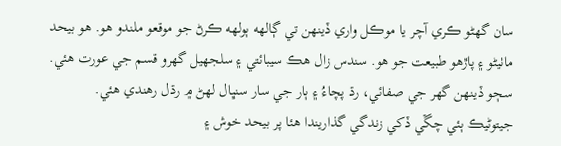سان گهڻو ڪري آچر يا موڪل واري ڏينهن تي ڳالهه ٻولهه ڪرڻ جو موقعو ملندو هو. هو بيحد ماٺيڻو ۽ پاڙهو طبيعت جو هو. سندس زال هڪ سيبائتي ۽ سلجهيل گهرو قسم جي عورت هئي. سڄو ڏينهن گهر جي صفائي، رڌ پچاءُ ۽ ٻار جي سار سنڀال لهڻ ۾ رڌل رهندي هئي. جيتوڻيڪ ٻئي چڱي ڏکي زندگي گذاريندا هئا پر بيحد خوش ۽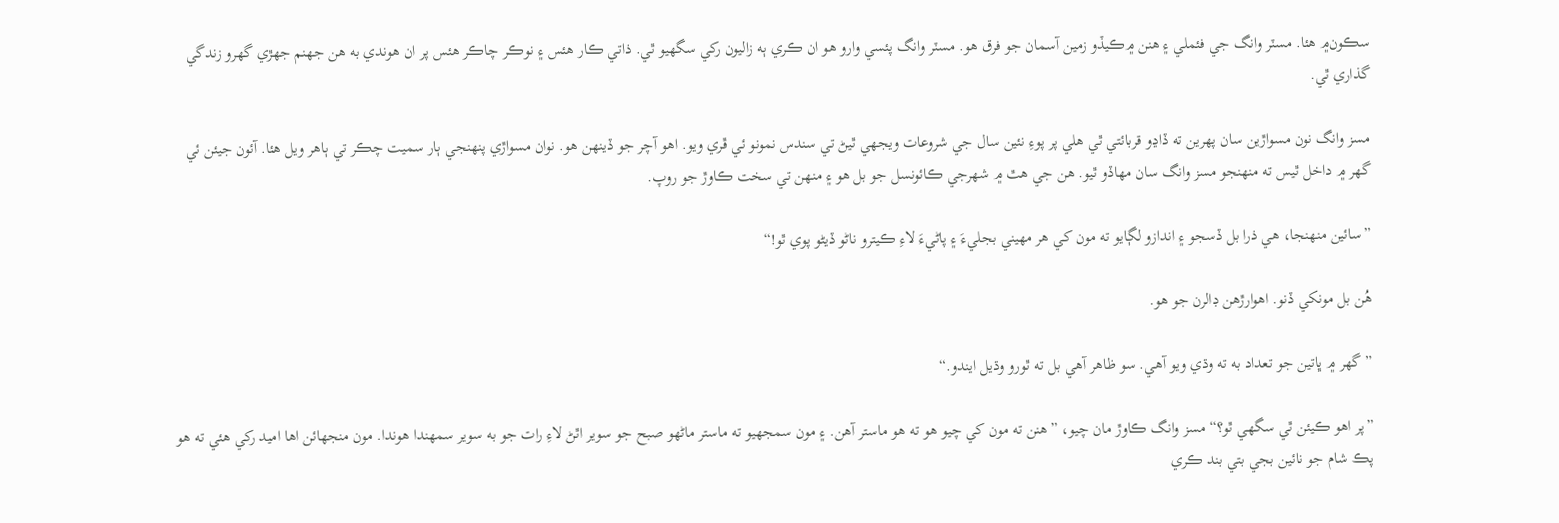سڪون۾ هئا. مسٽر وانگ جي فئملي ۽ هنن ۾ڪيڏو زمين آسمان جو فرق هو. مسٽر وانگ پئسي وارو هو ان ڪري ٻه زاليون رکي سگهيو ٿي. ذاتي ڪار هئس ۽ نوڪر چاڪر هئس پر ان هوندي به هن جهنم جهڙي گهرو زندگي گذاري ٿي.

مسز وانگ نون مسواڙين سان پهرين ته ڏاڍو قربائتي ٿي هلي پر پوءِ نئين سال جي شروعات ويجهي ٿيڻ تي سندس نمونو ئي ڦري ويو. اهو آچر جو ڏينهن هو. نوان مسواڙي پنهنجي ٻار سميت چڪر تي ٻاهر ويل هئا. آئون جيئن ئي گهر ۾ داخل ٿيس ته منهنجو مسز وانگ سان مهاڏو ٿيو. هن جي هٿ ۾ شهرجي ڪائونسل جو بل هو ۽ منهن تي سخت ڪاوڙ جو روپ.

”سائين منهنجا، هي ذرا بل ڏسجو ۽ اندازو لڳايو ته مون کي هر مهيني بجليءَ ۽ پاڻيءَ لاءِ ڪيترو ناڻو ڏيڻو پوي ٿو!“

هُن بل مونکي ڏنو. اهوارڙهن ڊالرن جو هو.

”گهر ۾ ڀاتين جو تعداد به ته وڌي ويو آهي. سو ظاهر آهي بل ته ٿورو وڌيل ايندو.“

”پر اهو ڪيئن ٿي سگهي ٿو؟“ مسز وانگ ڪاوڙ مان چيو، ”هنن ته مون کي چيو هو ته هو ماستر آهن. ۽ مون سمجهيو ته ماستر ماڻهو صبح جو سوير اٿڻ لاءِ رات جو به سوير سمهندا هوندا. مون منجهائن اها اميد رکي هئي ته هو پڪ شام جو نائين بجي بتي بند ڪري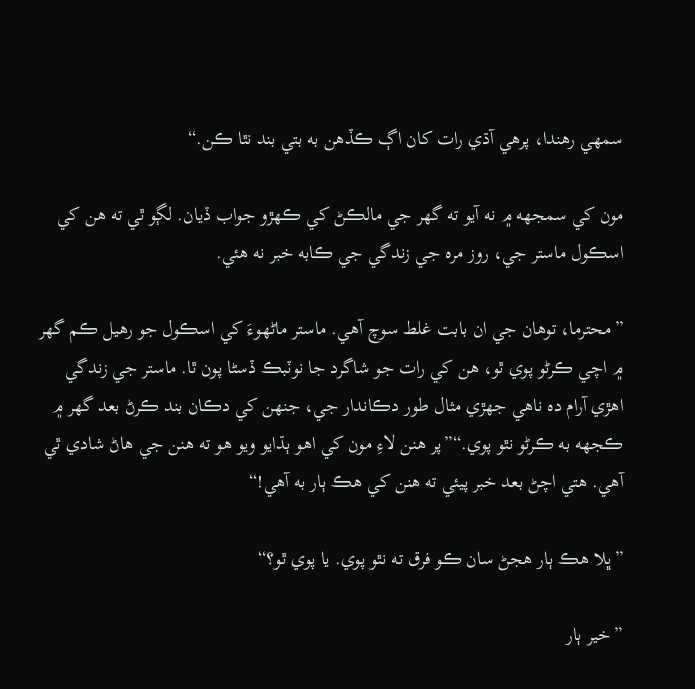سمهي رهندا، پرهي آڌي رات کان اڳ ڪڏهن به بتي بند نٿا ڪن.“

مون کي سمجهه ۾ نه آيو ته گهر جي مالڪڻ کي ڪهڙو جواب ڏيان. لڳو ٿي ته هن کي اسڪول ماستر جي، روز مره جي زندگي جي ڪابه خبر نه هئي.

”محترما، توهان جي ان بابت غلط سوچ آهي. ماستر ماڻهوءَ کي اسڪول جو رهيل ڪم گهر ۾ اچي ڪرڻو پوي ٿو، هن کي رات جو شاگرد جا نوٽبڪ ڏسڻا پون ٿا. ماستر جي زندگي اهڙي آرام ده ناهي جهڙي مثال طور دڪاندار جي، جنهن کي دڪان بند ڪرڻ بعد گهر ۾ ڪجهه به ڪرڻو نٿو پوي.“”پر هنن لاءِ مون کي اهو ٻڌايو ويو هو ته هنن جي هاڻ شادي ٿي آهي. هتي اچڻ بعد خبر پيئي ته هنن کي هڪ ٻار به آهي!“

”ڀلا هڪ ٻار هجڻ سان ڪو فرق ته نٿو پوي. يا پوي ٿو؟“

”خير ٻار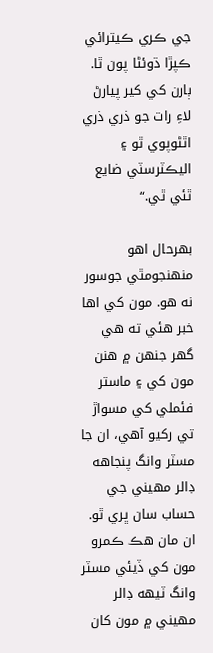جي ڪري ڪيترائي ڪپڙا ڌوئڻا پون ٿا. ٻارن کي کير پيارڻ لاءِ رات جو ذري ذري اٿڻوپوي ٿو ۽ اليڪٽرسٽي ضايع ٿئي ٿي.“

بهرحال اهو منهنجومٿي جوسور نه هو. مون کي اها خبر هئي ته هي گهر جنهن ۾ هنن مون کي ۽ ماستر فئملي کي مسواڙ تي رکيو آهي، ان جا مسٽر وانگ پنجاهه ڊالر مهيني جي حساب سان ڀري ٿو. ان مان هڪ ڪمرو مون کي ڏيئي مسٽر وانگ ٽيهه ڊالر مهيني ۾ مون کان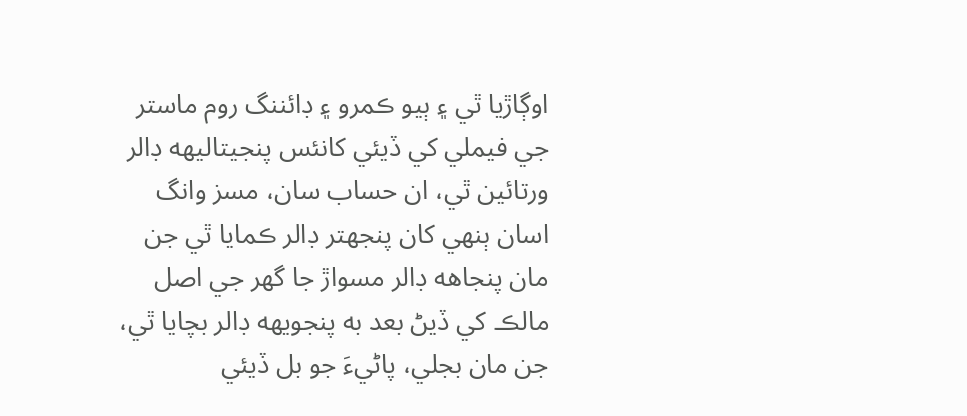اوڳاڙيا ٿي ۽ ٻيو ڪمرو ۽ ڊائننگ روم ماستر جي فيملي کي ڏيئي کانئس پنجيتاليهه ڊالر ورتائين ٿي، ان حساب سان، مسز وانگ اسان ٻنهي کان پنجهتر ڊالر ڪمايا ٿي جن مان پنجاهه ڊالر مسواڙ جا گهر جي اصل مالڪ کي ڏيڻ بعد به پنجويهه ڊالر بچايا ٿي، جن مان بجلي، پاڻيءَ جو بل ڏيئي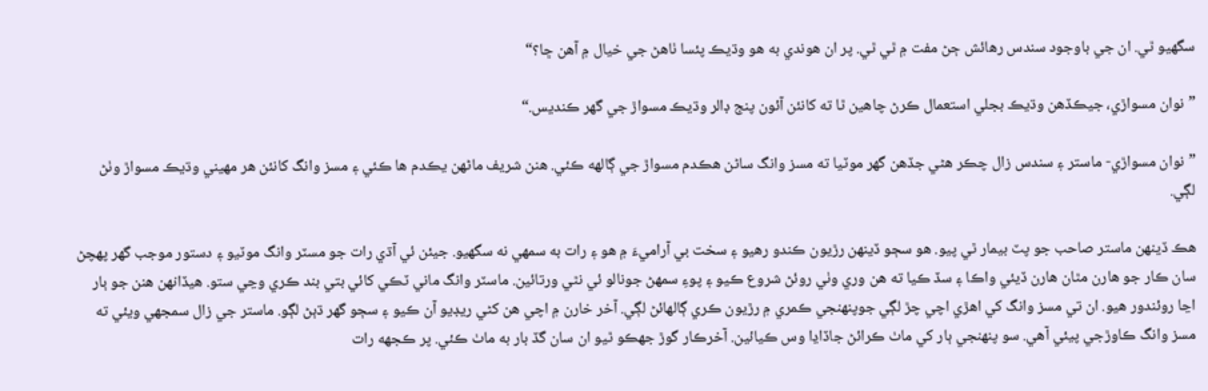سگهيو ٿي. ان جي باوجود سندس رهائش ڄڻ مفت ۾ ٿي ٿي. پر ان هوندي به هو وڌيڪ پئسا ٺاهڻ جي خيال ۾ آهن ڇا؟“

”نوان مسواڙي، جيڪڏهن وڌيڪ بجلي استعمال ڪرڻ چاهين ٿا ته کانئن آئون پنج ڊالر وڌيڪ مسواڙ جي گهر ڪنديس.“

”نوان مسواڙي- ماستر ۽ سندس زال چڪر هڻي جڏهن گهر موٽيا ته مسز وانگ ساڻن هڪدم مسواڙ جي ڳالهه ڪئي. هنن شريف ماڻهن يڪدم ها ڪئي ۽ مسز وانگ کانئن هر مهيني وڌيڪ مسواڙ وٺڻ لڳي.

هڪ ڏينهن ماستر صاحب جو پٽ بيمار ٿي پيو. هو سڄو ڏينهن رڙيون ڪندو رهيو ۽ سخت بي آراميءَ ۾ هو ۽ رات به سمهي نه سگهيو. جيئن ئي آڌي رات جو مسٽر وانگ موٽيو ۽ دستور موجب گهر پهچڻ سان ڪار جو هارن مٿان هارن ڏيئي واڪا ۽ سڏ ڪيا ته هن وري وٺي روئڻ شروع ڪيو ۽ پوءِ سمهڻ جونالو ئي نٿي ورتائين. ماسٽر وانگ ماني ٽڪي کائي بتي بند ڪري وڃي ستو. هيڏانهن هنن جو ٻار اڃا روئندور هيو. ان تي مسز وانگ کي اهڙي اچي چڙ لڳي جوپنهنجي ڪمري ۾ رڙيون ڪري ڳالهائڻ لڳي. آخر خارن ۾ اچي هن کڻي ريڊيو آن ڪيو ۽ سڄو گهر ڌٻڻ لڳو. ماستر جي زال سمجهي ويئي ته مسز وانگ ڪاوڙجي پيئي آهي. سو پنهنجي ٻار کي ماٺ ڪرائڻ جاڏاڍا وس ڪيائين. آخرڪار گوڙ جهڪو ٿيو ان سان گڏ بار به ماٺ ڪئي. پر ڪجهه رات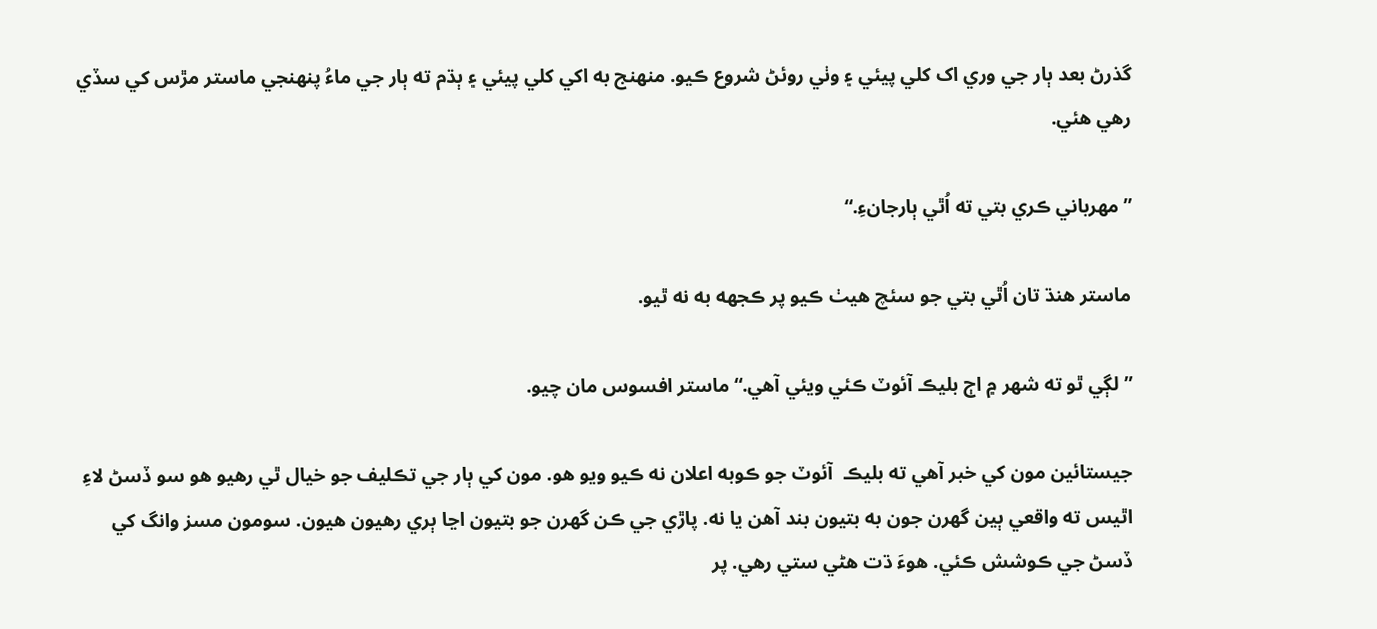گذرڻ بعد ٻار جي وري اک کلي پيئي ۽ وٺي روئڻ شروع ڪيو. منهنج به اکي کلي پيئي ۽ ٻڌم ته ٻار جي ماءُ پنهنجي ماستر مڙس کي سڏي رهي هئي.

”مهرباني ڪري بتي ته اُٿي ٻارجانءِ.“

ماستر هنڌ تان اُٿي بتي جو سئچ هيٺ ڪيو پر ڪجهه به نه ٿيو.

”لڳي ٿو ته شهر ۾ اڄ بليڪ آئوٽ ڪئي ويئي آهي.“ ماستر افسوس مان چيو.

جيستائين مون کي خبر آهي ته بليڪ  آئوٽ جو ڪوبه اعلان نه ڪيو ويو هو. مون کي ٻار جي تڪليف جو خيال ٿي رهيو هو سو ڏسڻ لاءِ اٿيس ته واقعي ٻين گهرن جون به بتيون بند آهن يا نه. پاڙي جي ڪن گهرن جو بتيون اڃا ٻري رهيون هيون. سومون مسز وانگ کي ڏسڻ جي ڪوشش ڪئي. هوءَ ڌت هڻي ستي رهي. پر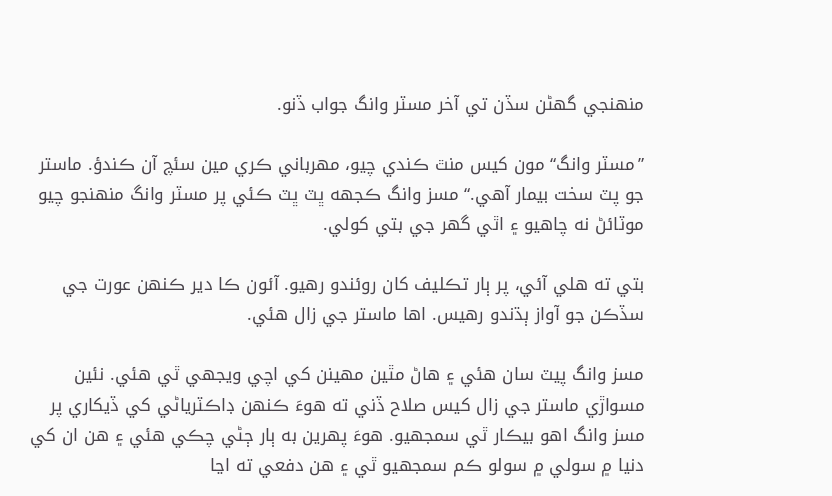منهنجي گهڻن سڏن تي آخر مسٽر وانگ جواب ڏنو.

”مسٽر وانگ“ مون کيس منٿ ڪندي چيو، مهرباني ڪري مين سئچ آن ڪندؤ. ماستر جو پٽ سخت بيمار آهي.“ مسز وانگ ڪجهه ڀٽ ڀٽ ڪئي پر مسٽر وانگ منهنجو چيو موٽائڻ نه چاهيو ۽ اٿي گهر جي بتي کولي.

بتي ته هلي آئي، پر ٻار تڪليف کان روئندو رهيو. آئون ڪا دير ڪنهن عورت جي سڏڪن جو آواز ٻڌندو رهيس. اها ماستر جي زال هئي.

مسز وانگ پيٽ سان هئي ۽ هاڻ مٿين مهينن کي اچي ويجهي ٿي هئي. نئين مسواڙي ماستر جي زال کيس صلاح ڏني ته هوءَ ڪنهن ڊاڪٽرياڻي کي ڏيکاري پر مسز وانگ اهو بيڪار ٿي سمجهيو. هوءَ پهرين به ٻار ڄڻي چڪي هئي ۽ هن ان کي دنيا ۾ سولي ۾ سولو ڪم سمجهيو ٿي ۽ هن دفعي ته اڃا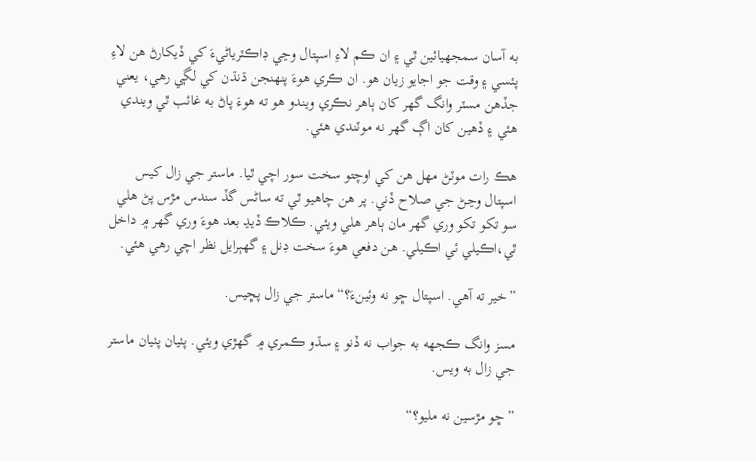به آسان سمجهيائين ٿي ۽ ان ڪم لاءِ اسپتال وڃي ڊاڪٽرياڻيءَ کي ڏيکارڻ هن لاءِ پئسي ۽ وقت جو اجايو زيان هو. ان ڪري هوءَ پنهنجن ڌنڌن کي لڳي رهي، يعني جڏهن مسٽر وانگ گهر کان ٻاهر نڪري ويندو هو ته هوءَ پاڻ به غائب ٿي ويندي هئي ۽ ڏهين کان اڳ گهر نه موٽندي هئي.

هڪ رات موٽڻ مهل هن کي اوچتو سخت سور اچي ٿيا. ماستر جي زال کيس اسپتال وڃڻ جي صلاح ڏني. پر هن چاهيو ٿي ته ساڻس گڏ سندس مڙس پڻ هلي سو تکو تکو وري گهر مان ٻاهر هلي ويئي. ڪلاڪ ڏيڍ بعد هوءَ وري گهر ۾ داخل ٿي،اڪيلي ئي اڪيلي. هن دفعي هوءَ سخت ڊنل ۽ گهٻرايل نظر اچي رهي هئي.

”خير ته آهي. اسپتال ڇو نه وئينءَ؟“ ماستر جي زال پڇيس.

مسز وانگ ڪجهه به جواب نه ڏنو ۽ سڌو ڪمري ۾ گهڙي ويئي. پٺيان پٺيان ماستر جي زال به ويس.

”ڇو مڙسين نه مليو؟“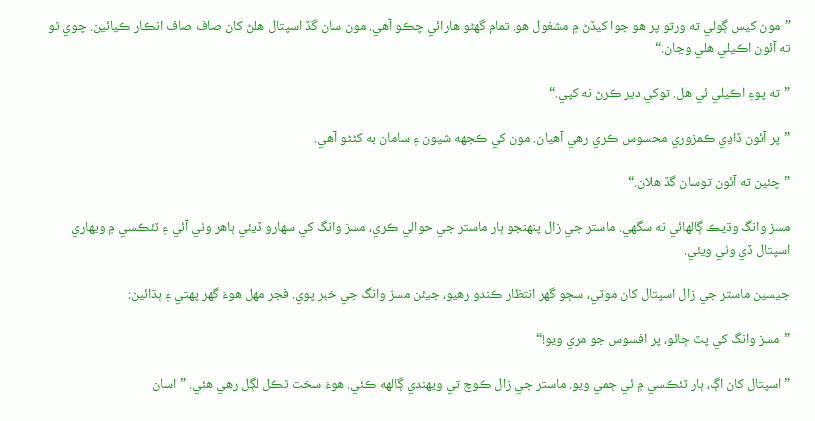”مون کيس ڳولي ته ورتو پر هو جوا کيڏڻ ۾ مشغول هو. تمام گهڻو هارائي چڪو آهي. مون سان گڏ اسپتال هلڻ کان صاف صاف انڪار ڪيائين. چوي ٿو ته آئون اڪيلي هلي وڃان.“

”ته پوءِ اڪيلي ئي هل. توکي دير ڪرڻ نه کپي.“

”پر آئون ڏاڍي ڪمزوري محسوس ڪري رهي آهيان. مون کي ڪجهه شيون ۽ سامان به کڻڻو آهي.

”چئين ته آئون توسان گڏ هلان.“

مسز وانگ وڌيڪ ڳالهائي نه سگهي. ماستر جي زال پنهنجو ٻار ماستر جي حوالي ڪري، مسز وانگ کي سهارو ڏيئي ٻاهر وٺي آئي ۽ ٽئڪسي ۾ ويهاري اسپتال ڏي وٺي ويئي.

جيسين ماستر جي زال اسپتال کان موٽي، سڄو گهر انتظار ڪندو رهيو، جيئن مسز وانگ جي خبر پوي. فجر مهل هوءَ گهر پهتي ۽ ٻڌائين:

”مسز وانگ کي پٽ ڄائو، پر افسوس جو مري ويو!“

”اسپتال کان اڳ، ٻار ٽئڪسي ۾ ئي ڄمي ويو. ماستر جي زال ڪوچ تي ويهندي ڳالهه ڪئي. هوءَ سخت ٿڪل لڳل رهي هئي. ”اسان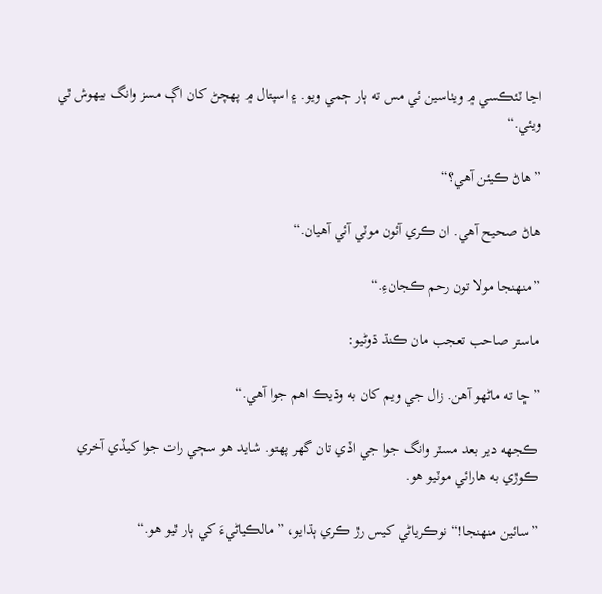اڃا ٽئڪسي ۾ ويٺاسين ئي مس ته ٻار ڄمي ويو. ۽ اسپتال ۾ پهچڻ کان اڳ مسز وانگ بيهوش ٿي ويئي.“

”هاڻ ڪيئن آهي؟“

هاڻ صحيح آهي. ان ڪري آئون موٽي آئي آهيان.“

”منهنجا مولا تون رحم ڪجانءِ.“

ماستر صاحب تعجب مان ڪنڌ ڌوڻيو:

”ڇا ته ماڻهو آهن. زال جي ويم کان به وڌيڪ اهم جوا آهي.“

ڪجهه دير بعد مسٽر وانگ جوا جي اڏي تان گهر پهتو. شايد هو سڄي رات جوا کيڏي آخري ڪوڙي به هارائي موٽيو هو.

”سائين منهنجا!“ نوڪرياڻي کيس رڙ ڪري ٻڌايو، ”مالڪياڻيءَ کي ٻار ٿيو هو.“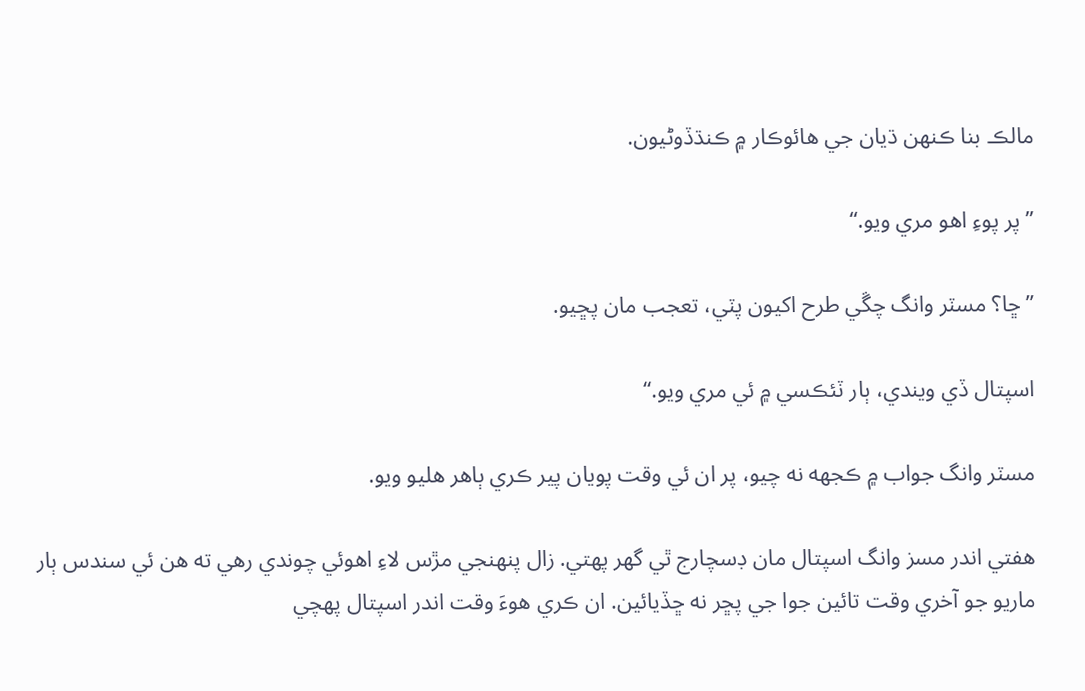مالڪ بنا ڪنهن ڌيان جي هائوڪار ۾ ڪنڌڏوڻيون.

”پر پوءِ اهو مري ويو.“

”ڇا؟ مسٽر وانگ چڱي طرح اکيون پٽي، تعجب مان پڇيو.

اسپتال ڏي ويندي، ٻار ٽئڪسي ۾ ئي مري ويو.“

مسٽر وانگ جواب ۾ ڪجهه نه چيو، پر ان ئي وقت پويان پير ڪري ٻاهر هليو ويو.

هفتي اندر مسز وانگ اسپتال مان ڊسچارج ٿي گهر پهتي. زال پنهنجي مڙس لاءِ اهوئي چوندي رهي ته هن ئي سندس ٻار ماريو جو آخري وقت تائين جوا جي پڇر نه ڇڏيائين. ان ڪري هوءَ وقت اندر اسپتال پهچي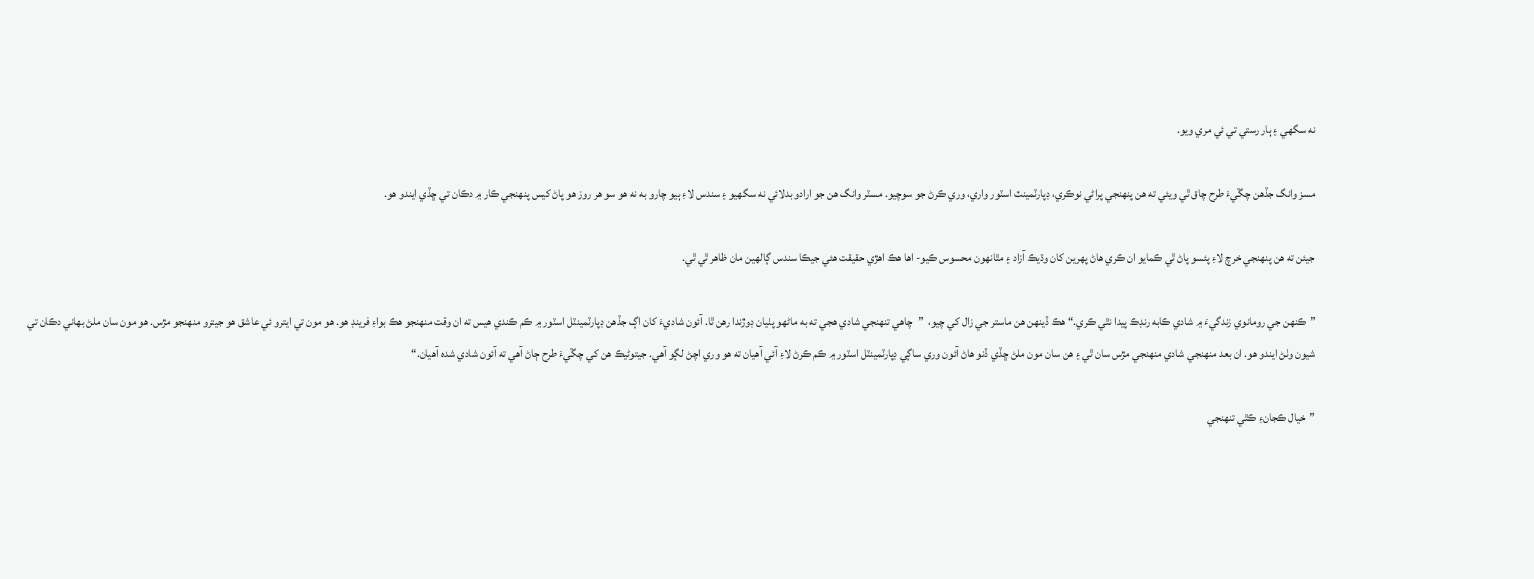نه سگهي ۽ ٻار رستي تي ئي مري ويو.

مسز وانگ جڏهن چڱيءَ طرح چاق ٿي ويئي ته هن پنهنجي پراڻي نوڪري، ڊپارٽمينٽ اسٽور واري، وري ڪرڻ جو سوچيو. مسٽر وانگ هن جو ارادو بدلائي نه سگهيو ۽ سندس لاءِ ٻيو چارو به نه هو سو هر روز هو پاڻ کيس پنهنجي ڪار ۾ دڪان تي ڇڏي ايندو هو.

جيئن ته هن پنهنجي خرچ لاءِ پئسو پاڻ ٿي ڪمايو ان ڪري هاڻ پهرين کان وڌيڪ آزاد ۽ مٿانهون محسوس ڪيو- اها هڪ اهڙي حقيقت هئي جيڪا سندس ڳالهين مان ظاهر ٿي ٿي.

”ڪنهن جي رومانوي زندگيءَ ۾ شادي ڪابه رنڊڪ پيدا نٿي ڪري.“ هڪ ڏينهن هن ماستر جي زال کي چيو،  ”چاهي تنهنجي شادي هجي ته به ماڻهو پٺيان ڊوڙندا رهن ٿا. آئون شاديءَ کان اڳ جڏهن ڊپارٽمينٽل اسٽور ۾ ڪم ڪندي هيس ته ان وقت منهنجو هڪ بواءِ فرينڊ هو. هو مون تي ايترو ئي عاشق هو جيترو منهنجو مڙس. هو مون سان ملڻ بهاني دڪان تي شيون وٺڻ ايندو هو. ان بعد منهنجي شادي منهنجي مڙس سان ٿي ۽ هن سان مون ملڻ ڇڏي ڏنو هاڻ آئون وري ساڳي ڊپارٽمينٽل اسٽور ۾ ڪم ڪرڻ لاءِ آئي آهيان ته هو وري اچڻ لڳو آهي. جيتوڻيڪ هن کي چڱيءَ طرح ڄاڻ آهي ته آئون شادي شده آهيان.“

”خيال ڪجانءِ ڪٿي تنهنجي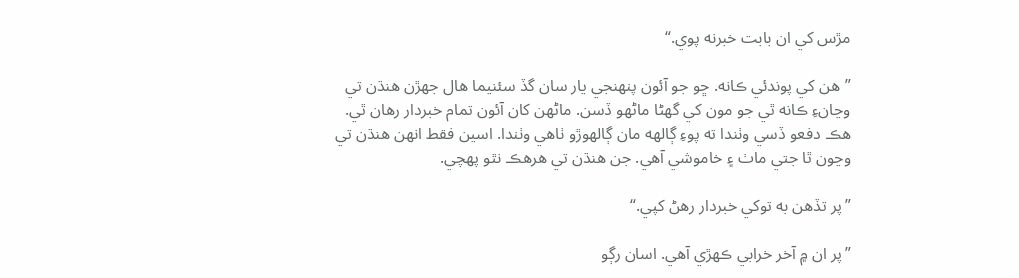مڙس کي ان بابت خبرنه پوي.“

”هن کي پوندئي ڪانه. ڇو جو آئون پنهنجي يار سان گڏ سئنيما هال جهڙن هنڌن تي وڃانءِ ڪانه ٿي جو مون کي گهڻا ماڻهو ڏسن. ماڻهن کان آئون تمام خبردار رهان ٿي. هڪ دفعو ڏسي وٺندا ته پوءِ ڳالهه مان ڳالهوڙو ٺاهي وٺندا. اسين فقط انهن هنڌن تي وڃون ٿا جتي ماٺ ۽ خاموشي آهي. جن هنڌن تي هرهڪ نٿو پهچي.

”پر تڏهن به توکي خبردار رهڻ کپي.“

”پر ان ۾ آخر خرابي ڪهڙي آهي. اسان رڳو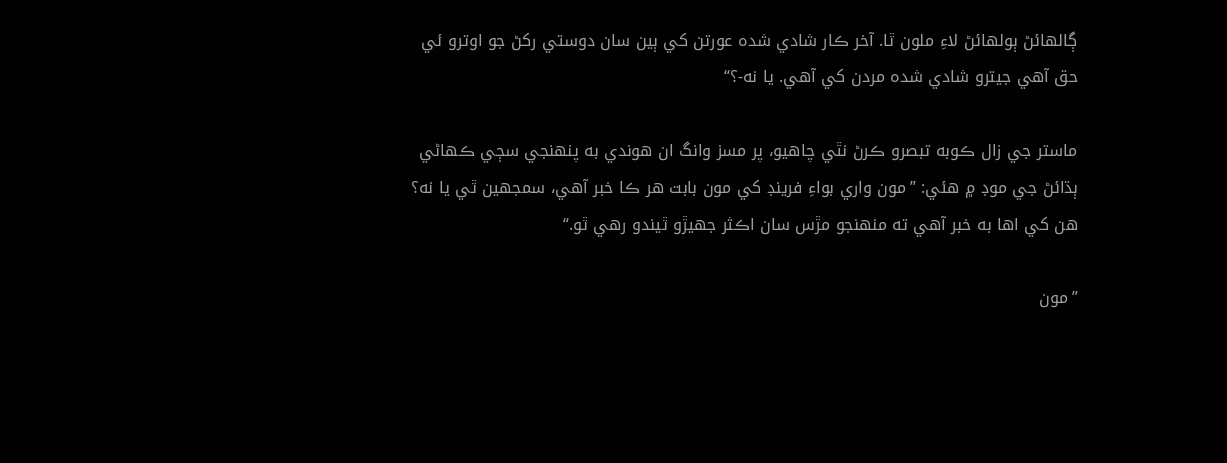ڳالهائڻ ٻولهائڻ لاءِ ملون ٿا. آخر ڪار شادي شده عورتن کي ٻين سان دوستي رکڻ جو اوترو ئي حق آهي جيترو شادي شده مردن کي آهي. يا نه-؟“

ماستر جي زال ڪوبه تبصرو ڪرڻ نٿي چاهيو، پر مسز وانگ ان هوندي به پنهنجي سڄي ڪهاڻي ٻڌائڻ جي موڊ ۾ هئي: ”مون واري بواءِ فرينڊ کي مون بابت هر ڪا خبر آهي، سمجهين ٿي يا نه؟ هن کي اها به خبر آهي ته منهنجو مڙس سان اڪثر جهيڙو ٿيندو رهي ٿو.“

”مون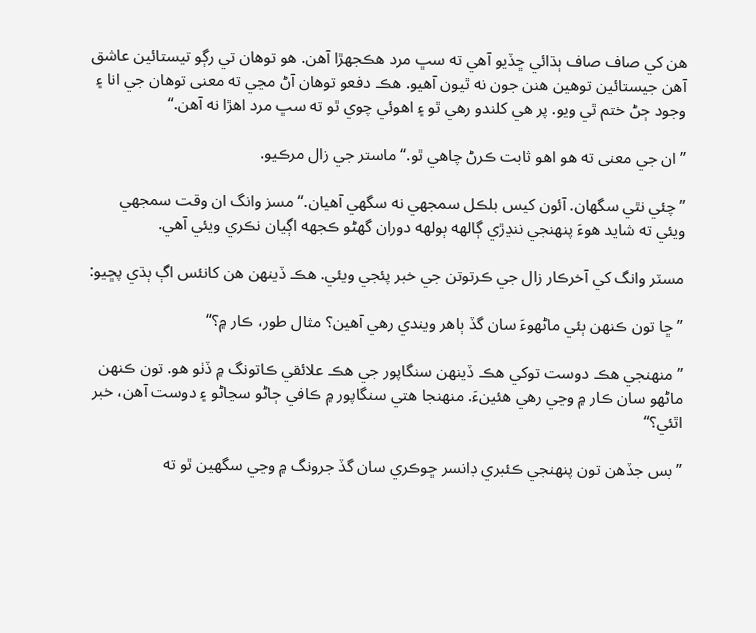هن کي صاف صاف ٻڌائي ڇڏيو آهي ته سڀ مرد هڪجهڙا آهن. هو توهان تي رڳو تيستائين عاشق آهن جيستائين توهين هنن جون نه ٿيون آهيو. هڪ دفعو توهان آڻ مڃي ته معنى توهان جي انا ۽ وجود ڄڻ ختم ٿي ويو. پر هي کلندو رهي ٿو ۽ اهوئي چوي ٿو ته سڀ مرد اهڙا نه آهن.“

”ان جي معنى ته هو اهو ثابت ڪرڻ چاهي ٿو.“ ماستر جي زال مرڪيو.

”چئي نٿي سگهان. آئون کيس بلڪل سمجهي نه سگهي آهيان.“ مسز وانگ ان وقت سمجهي ويئي ته شايد هوءَ پنهنجي ننڍڙي ڳالهه ٻولهه دوران گهڻو ڪجهه اڳيان نڪري ويئي آهي.

مسٽر وانگ کي آخرڪار زال جي ڪرتوتن جي خبر پئجي ويئي. هڪ ڏينهن هن کانئس اڳ ٻڌي پڇيو:

”ڇا تون ڪنهن ٻئي ماڻهوءَ سان گڏ ٻاهر ويندي رهي آهين؟ مثال طور، ڪار ۾؟“

”منهنجي هڪ دوست توکي هڪ ڏينهن سنگاپور جي هڪ علائقي ڪاتونگ ۾ ڏٺو هو. تون ڪنهن ماڻهو سان ڪار ۾ وڃي رهي هئينءَ. منهنجا هتي سنگاپور ۾ ڪافي ڄاڻو سڃاڻو ۽ دوست آهن، خبر اٿئي؟“

”بس جڏهن تون پنهنجي ڪئبري ڊانسر ڇوڪري سان گڏ جرونگ ۾ وڃي سگهين ٿو ته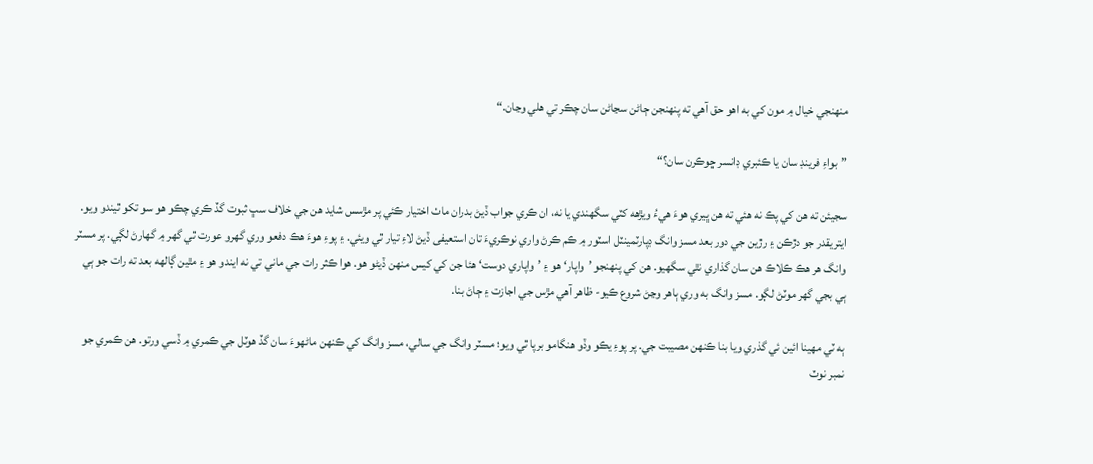منهنجي خيال ۾ مون کي به اهو حق آهي ته پنهنجن ڄاڻن سڃاڻن سان چڪر تي هلي وڃان.“

”بواءِ فرينڊ سان يا ڪئبري ڊانسر ڇوڪرن سان؟“

سجيئن ته هن کي پڪ نه هئي ته هن ڀيري هوءَ هيءُ ويڙهه کٽي سگهندي يا نه، ان ڪري جواب ڏيڻ بدران ماٺ اختيار ڪئي پر مڙسس شايد هن جي خلاف سڀ ثبوت گڏ ڪري چڪو هو سو تکو ٿيندو ويو. ايتريقدر جو دڙڪن ۽ رڙين جي دور بعد مسز وانگ ڊپارٽمينٽل اسٽور ۾ ڪم ڪرڻ واري نوڪريءَ تان استعيفى ڏيڻ لاءِ تيار ٿي ويئي. ۽ پوءِ هوءَ هڪ دفعو وري گهرو عورت ٿي گهر ۾ گهارڻ لڳي. پر مسٽر وانگ هر هڪ ڪلاڪ هن سان گذاري نٿي سگهيو. هن کي پنهنجو ’واپار‘ هو ۽ ’واپاري دوست‘ هئا جن کي کيس منهن ڏيڻو هو. هوا ڪثر رات جي ماني تي نه ايندو هو ۽ مٿين ڳالهه بعد ته رات جو ٻي ٻي بجي گهر موٽڻ لڳو. مسز وانگ به وري ٻاهر وڃڻ شروع ڪيو- ظاهر آهي مڙس جي اجازت ۽ ڄاڻ بنا.

ٻه ٽي مهينا ائين ئي گذري ويا بنا ڪنهن مصيبت جي. پر پوءِ يڪو وڏو هنگامو برپا ٿي ويو؛ مسٽر وانگ جي سالي، مسز وانگ کي ڪنهن ماڻهوءَ سان گڏ هوٽل جي ڪمري ۾ ڏسي ورتو. هن ڪمري جو نمبر نوٽ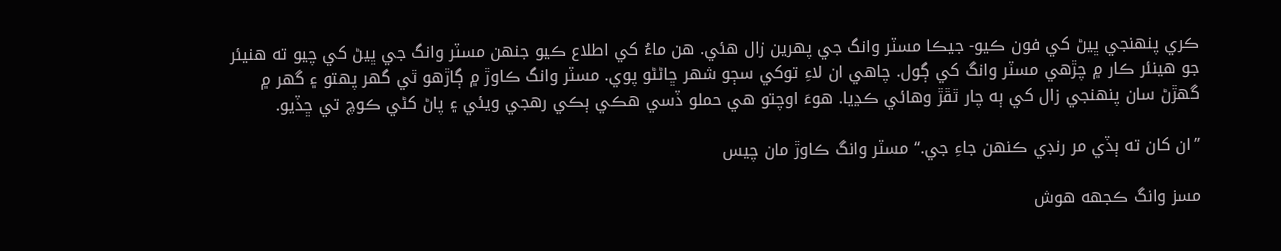ڪري پنهنجي ڀيڻ کي فون ڪيو- جيڪا مسٽر وانگ جي پهرين زال هئي. هن ماءُ کي اطلاع ڪيو جنهن مسٽر وانگ جي ڀيڻ کي چيو ته هنيئر جو هينئر ڪار ۾ چڙهي مسٽر وانگ کي ڳول. چاهي ان لاءِ توکي سڄو شهر ڇاڻڻو پوي. مسٽر وانگ ڪاوڙ ۾ ڳاڙهو ٿي گهر پهتو ۽ گهر ۾ گهڙڻ سان پنهنجي زال کي ٻه چار ٿڦڙ وهائي ڪڍيا. هوءَ اوچتو هي حملو ڏسي هڪي ٻڪي رهجي ويئي ۽ پاڻ کڻي ڪوچ تي ڇڏيو.

”ان کان ته ٻڏي مر رنڊي ڪنهن جاءِ جي.“ مسٽر وانگ ڪاوڙ مان چيس

مسز وانگ ڪجهه هوش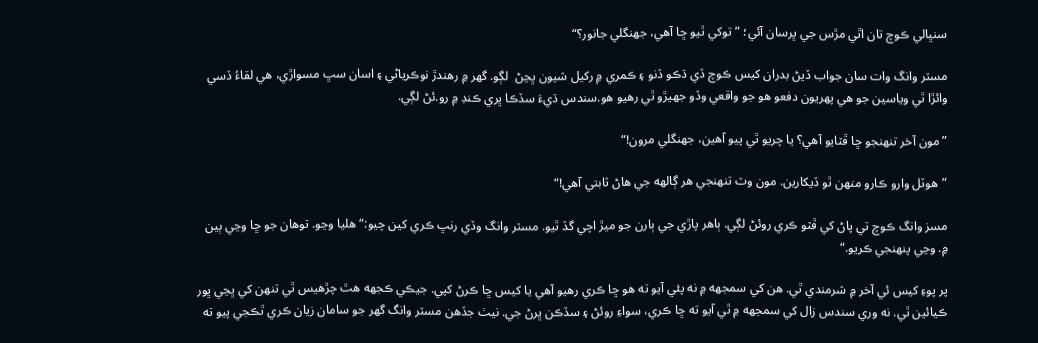سنڀالي ڪوچ تان اٿي مڙس جي ڀرسان آئي؛ ”توکي ٿيو ڇا آهي، جهنگلي جانور؟“

مسٽر وانگ وات سان جواب ڏيڻ بدران کيس ڪوچ ڏي ڌڪو ڏنو ۽ ڪمري ۾ رکيل شيون ڀڃڻ  لڳو. گهر ۾ رهندڙ نوڪرياڻي ۽ اسان سڀ مسواڙي، هي لقاءُ ڏسي وائڙا ٿي وياسين جو هي پهريون دفعو هو جو واقعي وڏو جهيڙو ٿي رهيو هو.سندس ڌيءَ سڏڪا ڀري ڪنڊ ۾ رو.ئڻ لڳي.

”مون آخر تنهنجو ڇا ڦٽايو آهي؟ يا چريو ٿي پيو آهين، جهنگلي مرون!“

”هوٽل وارو ڪارو منهن ٿو ڏيکارين. مون وٽ تنهنجي هر ڳالهه جي هاڻ ثابتي آهي!“

مسز وانگ ڪوچ تي پاڻ کي ڦٽو ڪري روئڻ لڳي. ٻاهر پاڙي جي ٻارن جو ميڙ اچي گڏ ٿيو. مسٽر وانگ وڏي رنڀ ڪري کين چيو:“ هليا وڃو. توهان جو ڇا وڃي ٻين ۾. وڃي پنهنجي ڪريو.“

پر پوءِ کيس ئي آخر ۾ شرمندي ٿي. هن کي سمجهه ۾ نه پئي آيو ته هو ڇا ڪري رهيو آهي يا کيس ڇا ڪرڻ کپي. جيڪي ڪجهه هٿ چڙهيس ٿي تنهن کي ڀڃي ڀور ڪيائين ٿي. نه وري سندس زال کي سمجهه ۾ ٿي آيو ته ڇا ڪري، سواءِ روئڻ ۽ سڏڪن ڀرڻ جي. نيٺ جڏهن مسٽر وانگ گهر جو سامان زيان ڪري ٿڪجي پيو ته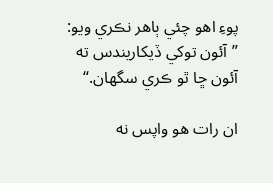پوءِ اهو چئي ٻاهر نڪري ويو: ”آئون توکي ڏيکاريندس ته آئون ڇا ٿو ڪري سگهان.“

ان رات هو واپس نه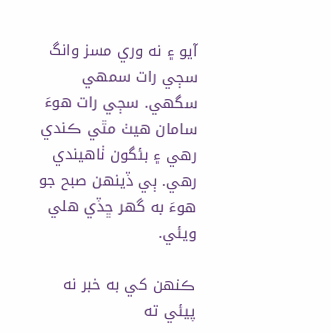آيو ۽ نه وري مسز وانگ سڄي رات سمهي سگهي. سڄي رات هوءَ سامان هيٺ مٿي ڪندي رهي ۽ بئگون ٺاهيندي رهي. ٻي ڏينهن صبح جو هوءَ به گهر ڇڏي هلي ويئي.

ڪنهن کي به خبر نه پيئي ته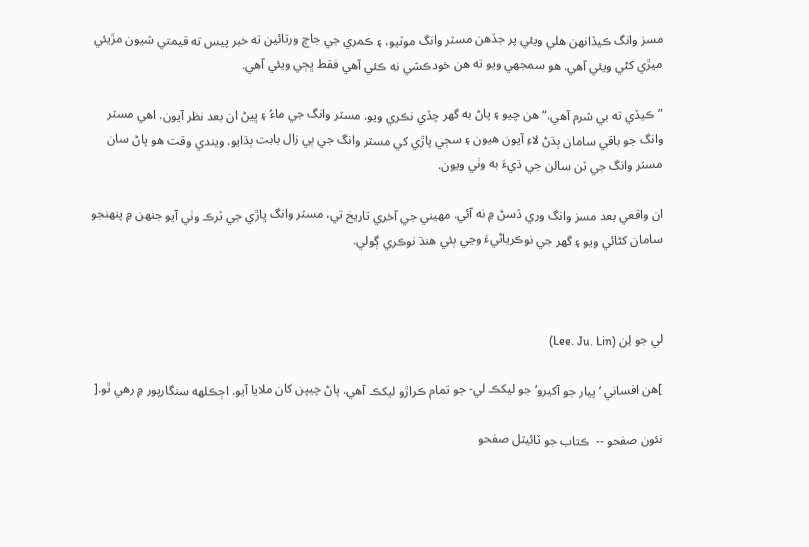مسز وانگ ڪيڏانهن هلي ويئي پر جڏهن مسٽر وانگ موٽيو، ۽ ڪمري جي جاچ ورتائين ته خبر پيس ته قيمتي شيون مڙيئي ميڙي کڻي ويئي آهي. هو سمجهي ويو ته هن خودڪشي نه ڪئي آهي فقط ڀڄي ويئي آهي.

”ڪيڏي ته بي شرم آهي.“ هن چيو ۽ پاڻ به گهر چڏي نڪري ويو. مسٽر وانگ جي ماءُ ۽ ڀيڻ ان بعد نظر آيون. اهي مسٽر وانگ جو باقي سامان ٻڌڻ لاءِ آيون هيون ۽ سڄي پاڙي کي مسٽر وانگ جي ٻي زال بابت ٻڌايو. ويندي وقت هو پاڻ سان مسٽر وانگ جي ٽن سالن جي ڌيءَ به وٺي ويون.

ان واقعي بعد مسز وانگ وري ڏسڻ ۾ نه آئي. مهيني جي آخري تاريخ تي، مسٽر وانگ ڀاڙي جي ٽرڪ وٺي آيو جنهن ۾ پنهنجو سامان کڻائي ويو ۽ گهر جي نوڪرياڻيءَ وڃي ٻئي هنڌ نوڪري ڳولي.



لي جو لِن (Lee. Ju. Lin)

]هن افساني ’پيار جو آکيرو‘ جو ليکڪ لي- جو تمام ڪراڙو ليکڪ آهي. پاڻ چيپن کان ملايا آيو. اڄڪلهه سنگارپور ۾ رهي ٿو.[

نئون صفحو --  ڪتاب جو ٽائيٽل صفحو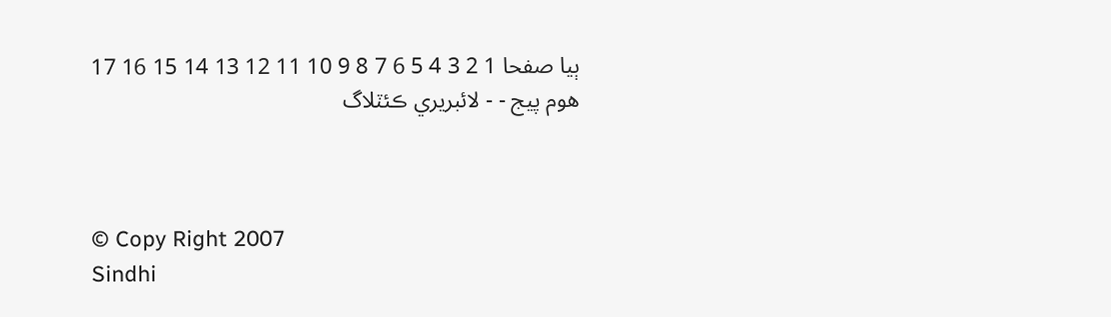ٻيا صفحا 1 2 3 4 5 6 7 8 9 10 11 12 13 14 15 16 17
هوم پيج - - لائبريري ڪئٽلاگ



© Copy Right 2007
Sindhi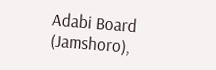Adabi Board (Jamshoro),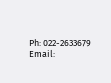Ph: 022-2633679 Email: